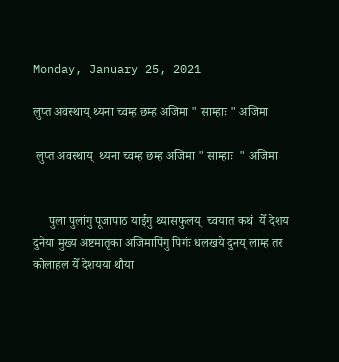Monday, January 25, 2021

लुप्त अवस्थाय् थ्यना च्वम्ह छम्ह अजिमा " साम्हाः " अजिमा

 लुप्त अवस्थाय्  थ्यना च्वम्ह छम्ह अजिमा " साम्हाः  " अजिमा


     पुला पुलांगु पूजापाठ याईगु थ्यासफुलय्  च्वयात कथं  येँ देशय दुनेया मुख्य अष्टमातृका अजिमापिंगु पिगंः धलखये दुनय् लाम्ह तर कोलाहल येँ देशयया थौया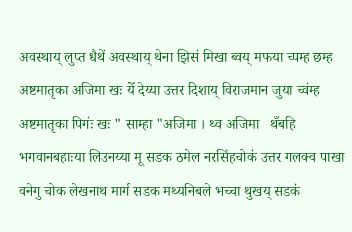अवस्थाय् लुप्त धैथें अवस्थाय् थेना झिसं मिखा ब्वय् मफया च्पम्ह छम्ह अष्टमातृका अजिमा खः येँ देय्या उत्तर दिशाय् विराजमान जुया च्वंम्ह अष्टमातृका पिगंः खः " साम्हा "अजिमा । थ्व अजिमा   थँबहि भगवानबहाःया लिउनय्या मू सडक ठमेल नरसिंहचोकं उत्तर गलक्व पाखा वनेगु चोक लेखनाथ मार्ग सडक मथ्यनिबले भच्चा थुखय् सडकं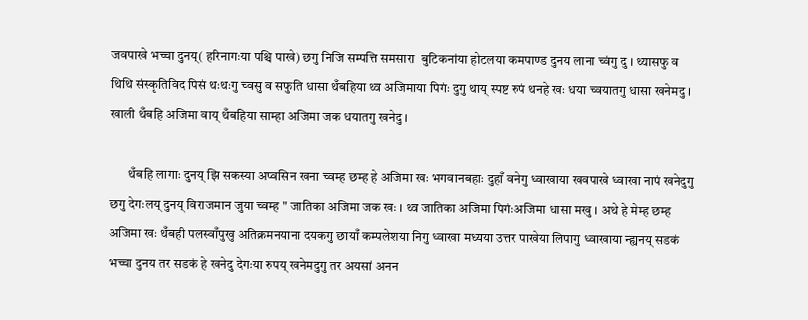जवपाखे भच्चा दुनय्( हरिनागःया पश्चि पाखे) छगु निजि सम्पत्ति समसारा  बुटिकनांया होटलया कमपाण्ड दुनय लाना च्वंगु दु । थ्यासफु व थिथि संस्कृतिविद पिसं थःथःगु च्वसु व सफुति धासा थँबहिया थ्व अजिमाया पिगंः दुगु थाय् स्पष्ट रुपं थनहे खः धया च्वयातगु धासा खनेमदु ।  खाली थँबहि अजिमा वाय् थँबहिया साम्हा अजिमा जक धयातगु खनेदु ।

       थँबहि लागाः दुनय् झि सकस्या अप्वसिन खना च्वम्ह छम्ह हे अजिमा खः भगवानबहाः दुहाँ वनेगु ध्वाखाया खवपाखे ध्वाखा नापं खनेदुगु छगु देगःलय् दुनय् विराजमान जुया च्वम्ह " जातिका अजिमा जक खः । थ्व जातिका अजिमा पिगंःअजिमा धासा मखु । अथे हे मेम्ह छम्ह अजिमा खः थँबही पलस्वाँपुखु अतिक्रमनयाना दयकगु छायाँ कम्पलेशया निगु ध्वाखा मध्यया उत्तर पाखेया लिपागु ध्वाखाया न्ह्यनय् सडकं भच्चा दुनय तर सडकं हे खनेदु देगःया रुपय् खनेमदुगु तर अयसां अनन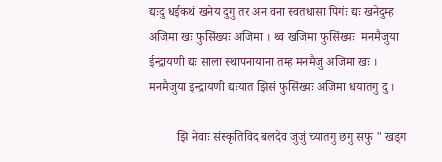द्यःदु धईकथं खनेय दुगु तर अन वना स्वतधासा पिगंः द्यः खनेदुम्ह अजिमा खः फुसिंख्यः अजिमा । थ्व खजिमा फुसिंख्यः  मनमैजुया ईन्द्रायणी द्यः साला स्थापनायाना तम्ह मनमैजु अजिमा खः । मनमैजुया इन्द्रायणी द्यःयात झिसं फुसिंख्यः अजिमा धयातगु दु ।

         झि नेवाः संस्कृतिविद बलदेव जुजुं च्यातगु छगु सफु " खड्ग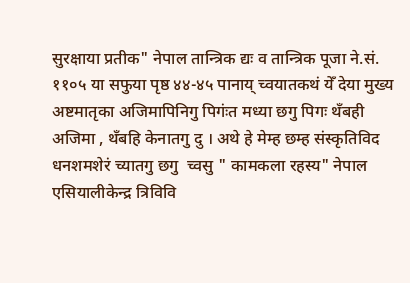सुरक्षाया प्रतीक" नेपाल तान्त्रिक द्यः व तान्त्रिक पूजा ने.सं. ११०५ या सफुया पृष्ठ ४४-४५ पानाय् च्वयातकथं येँ देया मुख्य अष्टमातृका अजिमापिनिगु पिगंःत मध्या छगु पिगः थँबही अजिमा , थँबहि केनातगु दु । अथे हे मेम्ह छम्ह संस्कृतिविद धनशमशेरं च्यातगु छगु  च्वसु " कामकला रहस्य" नेपाल एसियालीकेन्द्र त्रिविवि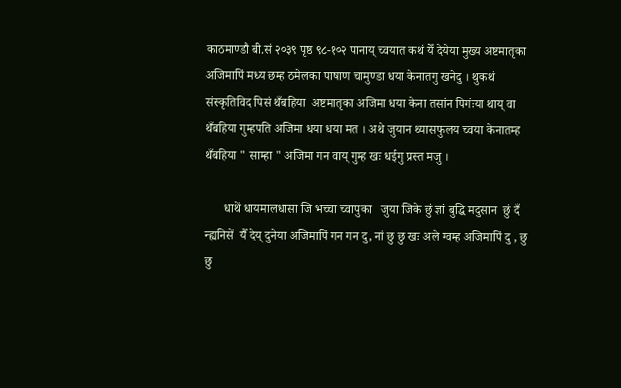काठमाण्डौ बी.सं २०३९ पृष्ठ ९८-१०२ पानाय् च्वयात कथं येँ देयेया मुख्य अष्टमातृका अजिमापिं मध्य छम्ह ठमेलका पाषाण चामुण्डा धया केनातगु खनेदु । थुकथं संस्कृतिविद पिसं थँबहिया  अष्टमातृका अजिमा धया केना तसांन पिगंःया थाय् वा थँबहिया गुम्हपति अजिमा धया धया मत । अथे जुयान थ्यासफुलय च्वया केनातम्ह थँबहिया " साम्हा " अजिमा गन वाय् गुम्ह खः धईगु प्रस्त मजु ।

      धाथें धायमालधासा जि भच्चा च्वापुका   जुया जिके छुं ज्ञां बुद्धि मदुसान  छुं दँ न्ह्यनिसें  यैँ देय् दुनेया अजिमापिं गन गन दु, नां छु छु खः अले ग्वम्ह अजिमापिं दु , छु छु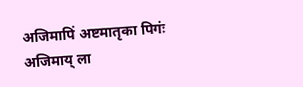अजिमापिं अष्टमातृका पिगंः अजिमाय् ला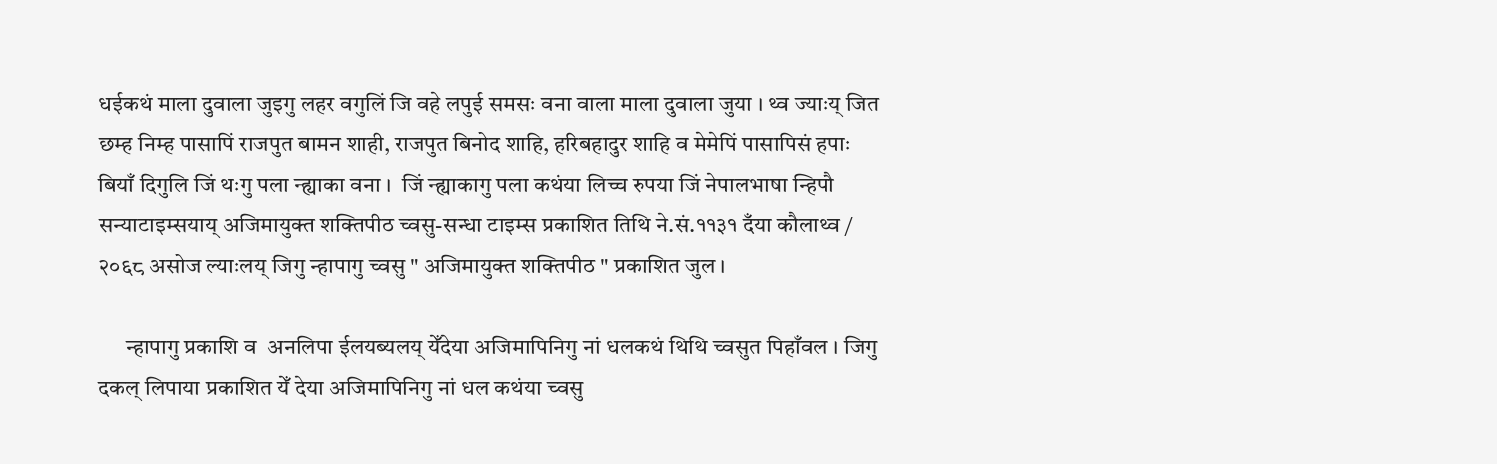धईकथं माला दुवाला जुइगु लहर वगुलिं जि वहे लपुई समसः वना वाला माला दुवाला जुया । थ्व ज्याःय् जित छम्ह निम्ह पासापिं राजपुत बामन शाही, राजपुत बिनोद शाहि, हरिबहादुर शाहि व मेमेपिं पासापिसं हपाः बियाँ दिगुलि जिं थःगु पला न्ह्याका वना ।  जिं न्ह्याकागु पला कथंया लिच्च रुपया जिं नेपालभाषा न्हिपौ सन्याटाइम्सयाय् अजिमायुक्त शक्तिपीठ च्वसु-सन्धा टाइम्स प्रकाशित तिथि ने.सं.११३१ दँया कौलाथ्व / २०६८ असोज ल्याःलय् जिगु न्हापागु च्वसु " अजिमायुक्त शक्तिपीठ " प्रकाशित जुल ।

      न्हापागु प्रकाशि व  अनलिपा ईलयब्यलय् येँदेया अजिमापिनिगु नां धलकथं थिथि च्वसुत पिहाँवल । जिगु दकल् लिपाया प्रकाशित येँ देया अजिमापिनिगु नां धल कथंया च्वसु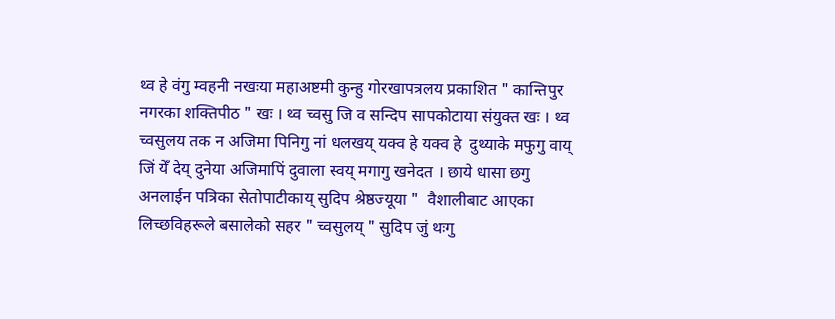थ्व हे वंगु म्वहनी नखःया महाअष्टमी कुन्हु गोरखापत्रलय प्रकाशित " कान्तिपुर नगरका शक्तिपीठ " खः । थ्व च्वसु जि व सन्दिप सापकोटाया संयुक्त खः । थ्व च्वसुलय तक न अजिमा पिनिगु नां धलखय् यक्व हे यक्व हे  दुथ्याके मफुगु वाय् जिं येँ देय् दुनेया अजिमापिं दुवाला स्वय् मगागु खनेदत । छाये धासा छगु अनलाईन पत्रिका सेतोपाटीकाय् सुदिप श्रेष्ठज्यूया "  वैशालीबाट आएका लिच्छविहरूले बसालेको सहर " च्वसुलय् " सुदिप जुं थःगु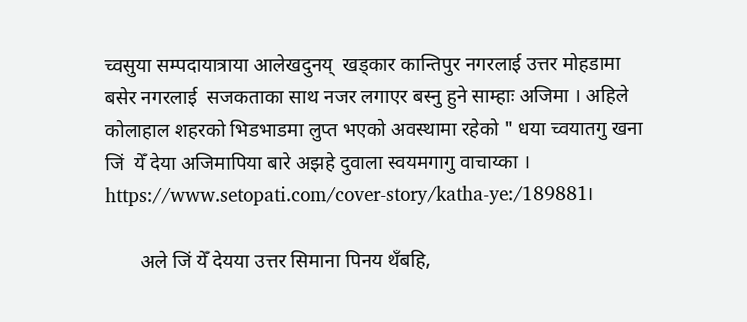च्वसुया सम्पदायात्राया आलेखदुनय्  खड्कार कान्तिपुर नगरलाई उत्तर मोहडामा बसेर नगरलाई  सजकताका साथ नजर लगाएर बस्नु हुने साम्हाः अजिमा । अहिले कोलाहाल शहरको भिडभाडमा लुप्त भएको अवस्थामा रहेको " धया च्वयातगु खना जिं  येँ देया अजिमापिया बारे अझहे दुवाला स्वयमगागु वाचाय्का । https://www.setopati.com/cover-story/katha-ye:/189881।

       अले जिं येँ देयया उत्तर सिमाना पिनय थँबहि,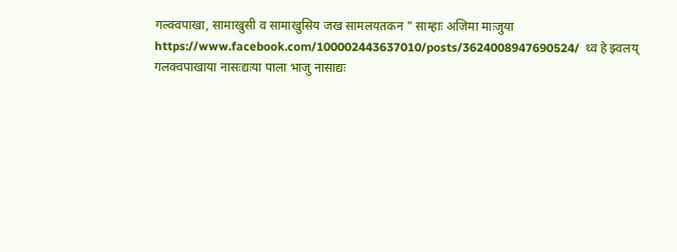गल्क्वपाखा, सामाखुसी व सामाखुसिय जख सामलयतकन " साम्हाः अजिमा माःजुया https://www.facebook.com/100002443637010/posts/3624008947690524/  थ्व हे झ्वलय् गलक्वपाखाया नासःद्यःया पाला भाजु नासाद्यः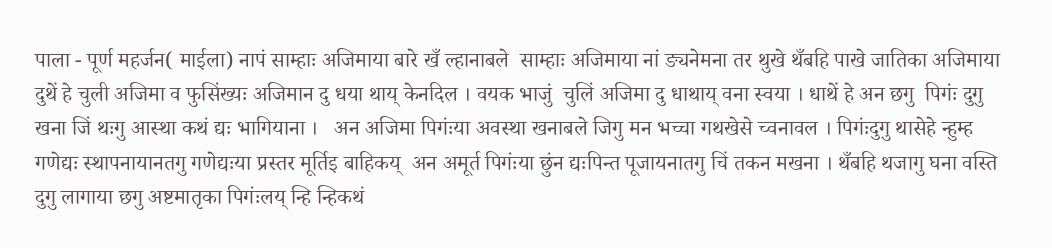पाला - पूर्ण महर्जन( माईला) नापं साम्हाः अजिमाया बारे खँ ल्हानाबले  साम्हाः अजिमाया नां ङ्यनेमना तर थुखे थँबहि पाखे जातिका अजिमाया दुथें हे चुली अजिमा व फुसिंख्यः अजिमान दु धया थाय् केनदिल । वयक भाजुं  चुलिं अजिमा दु धाथाय् वना स्वया । धाथें हे अन छगु  पिगंः दुगु खना जिं थःगु आस्था कथं द्यः भागियाना ।   अन अजिमा पिगंःया अवस्था खनाबले जिगु मन भच्चा गथखेसे च्वनावल । पिगंःदुगु थासेहे न्हुम्ह गणेद्यः स्थापनायानतगु गणेद्यःया प्रस्तर मूर्तिइ बाहिकय्  अन अमूर्त पिगंःया छुंन द्यःपिन्त पूजायनातगु चिं तकन मखना । थँबहि थजागु घना वस्ति दुगु लागाया छगु अष्टमातृका पिगंःलय् न्हि न्हिकथं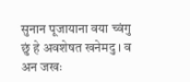सुनान पूजायाना वया च्वंगु छुं हे अवशेषत खनेमदु । व अन जखः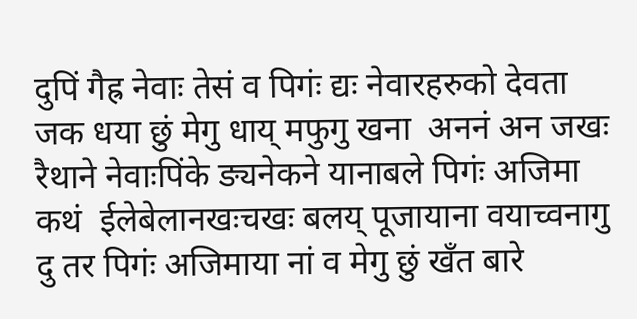दुपिं गैह्र नेवाः तेसं व पिगंः द्यः नेवारहरुको देवता जक धया छुं मेगु धाय् मफुगु खना  अननं अन जखः रैथाने नेवाःपिंके ङ्यनेकने यानाबले पिगंः अजिमा कथं  ईलेबेलानखःचखः बलय् पूजायाना वयाच्वनागु दु तर पिगंः अजिमाया नां व मेगु छुं खँत बारे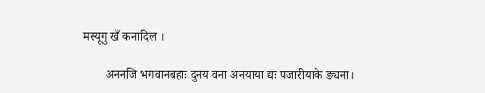मस्यूगु खँ कनादिल ।

       अननजि भगवानबहाः दुनय वना अनयाया द्यः पजारीयाके ङ्यना।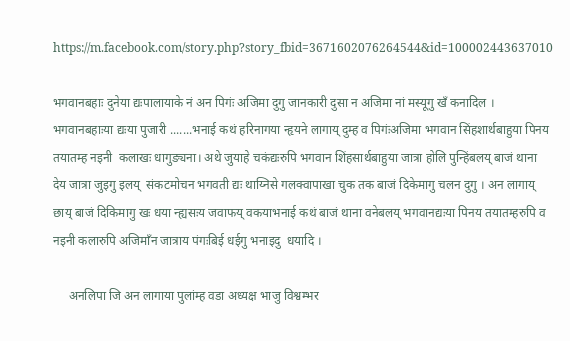https://m.facebook.com/story.php?story_fbid=3671602076264544&id=100002443637010

भगवानबहाः दुनेया द्यःपालायाके नं अन पिगंः अजिमा दुगु जानकारी दुसा न अजिमा नां मस्यूगु खँ कनादिल । भगवानबहाःया द्यःया पुजारी .......भनाई कथं हरिनागया न्हृयने लागाय् दुम्ह व पिगंःअजिमा भगवान सिंहशार्थबाहुया पिनय तयातम्ह नइनी  कलाखः धागुङ्यना। अथे जुयाहे चकंद्यःरुपि भगवान शिंहसार्थबाहुया जात्रा होलि पुन्हिंबलय् बाजं थाना देय जात्रा जुइगु इलय्  संकटमोचन भगवती द्यः थाय्निसे गलक्वापाखा चुक तक बाजं दिकेमागु चलन दुगु । अन लागाय् छाय् बाजं दिकिमागु खः धया न्ह्यसःय जवाफय् वकयाभनाई कथं बाजं थाना वनेबलय् भगवानद्यःया पिनय तयातम्हरुपि व नइनी कलारुपि अजिमाँन जात्राय पंगःबिई धईगु भनाइदु  धयादि ।

     अनलिपा जि अन लागाया पुलांम्ह वडा अध्यक्ष भाजु विश्वम्भर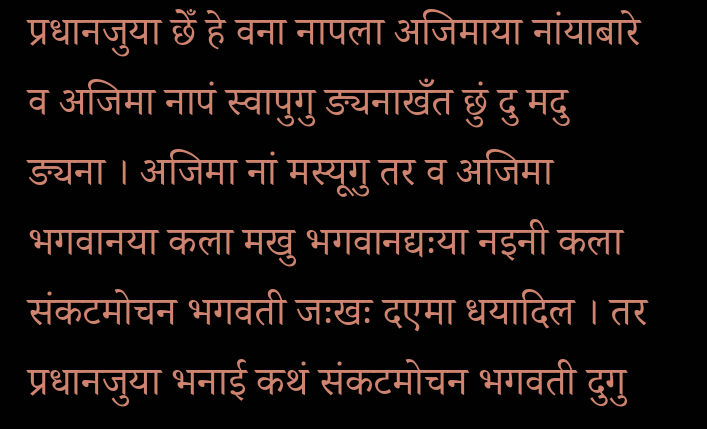प्रधानजुया छेँ हे वना नापला अजिमाया नांयाबारे व अजिमा नापं स्वापुगु ङ्यनाखँत छुं दु मदु ङ्यना । अजिमा नां मस्यूगु तर व अजिमा भगवानया कला मखु भगवानद्यःया नइनी कला संकटमोचन भगवती जःखः दएमा धयादिल । तर प्रधानजुया भनाई कथं संकटमोचन भगवती दुगु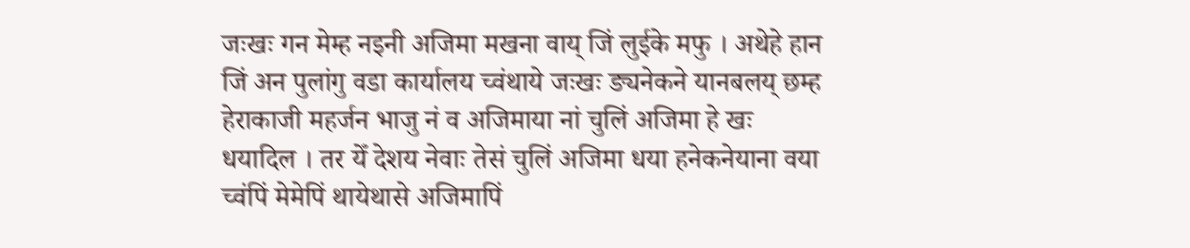जःखः गन मेम्ह नइनी अजिमा मखना वाय् जिं लुईके मफु । अथेहे हान जिं अन पुलांगु वडा कार्यालय च्वंथाये जःखः ङ्यनेकने यानबलय् छम्ह हेराकाजी महर्जन भाजु नं व अजिमाया नां चुलिं अजिमा हे खः धयादिल । तर येँ देशय नेवाः तेसं चुलिं अजिमा धया हनेकनेयाना वया च्वंपिं मेमेपिं थायेथासे अजिमापिं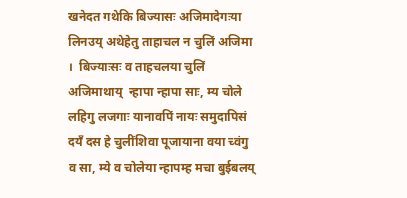खनेदत गथेकि बिज्यासः अजिमादेगःया लिनउय् अथेहेतु ताहाचल न चुलिं अजिमा ।  बिज्याःसः व ताहचलया चुलिं अजिमाथाय्  न्हापा न्हापा साः, म्य चोले लहिगु लजगाः यानावपिं नायः समुदापिसं दयँ दस हे चुलींशिवा पूजायाना वया च्वंगु व सा, म्ये व चोलेया न्हापम्ह मचा बुईबलय्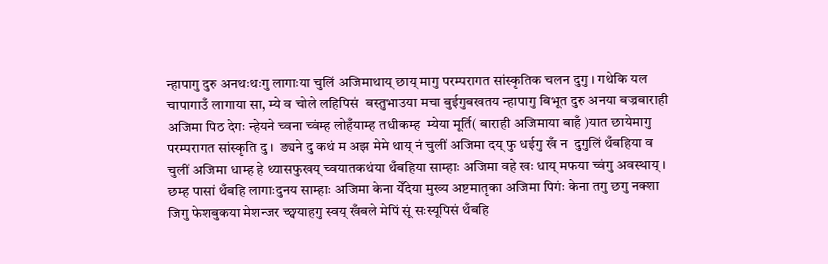न्हापागु दुरु अनथःथःगु लागाःया चुलिं अजिमाथाय् छाय् मागु परम्परागत सांस्कृतिक चलन दुगु । गथेकि यल चापागाउँ लागाया सा, म्ये व चोले लहिपिसं  बस्तुभाउया मचा बुईगुबखतय न्हापागु बिभूत दुरु अनया बज्रबाराही अजिमा पिठ देगः न्हेयने च्वना च्वंम्ह लोहँयाम्ह तधीकम्ह  म्येया मूर्ति( बाराही अजिमाया बाहँ )यात छायेमागु परम्परागत सांस्कृति दु ।  ङ्यने दु कथं म अझ मेमे थाय् नं चुलीं अजिमा दय् फु धईगु खँ न  दुगुलिं थँबहिया व  चुलीं अजिमा धाम्ह हे थ्यासफुखय् च्वयातकथंया थँबहिया साम्हाः अजिमा वहे खः धाय् मफया च्वंगु अवस्थाय् । छम्ह पासां थँबहि लागाःदुनय साम्हाः अजिमा केना येँदेया मुख्य अष्टमातृका अजिमा पिगंः केना तगु छगु नक्शा जिगु फेशबुकया मेशन्जर च्छ्वयाहगु स्वय् खँबले मेपिं सूं सःस्यूपिसं थँबहि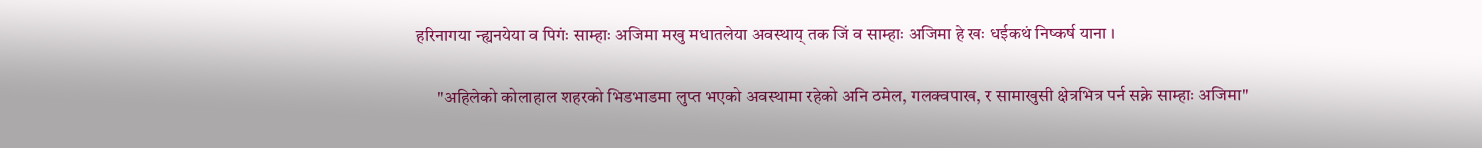हरिनागया न्ह्यनयेया व पिगंः साम्हाः अजिमा मखु मधातलेया अवस्थाय् तक जिं व साम्हाः अजिमा हे खः धईकथं निष्कर्ष याना ।

      "अहिलेको कोलाहाल शहरको भिडभाडमा लुप्त भएको अवस्थामा रहेको अनि ठमेल, गलक्वपाख, र सामाखुसी क्षेत्रभित्र पर्न सक्ने साम्हाः अजिमा"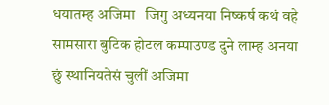धयातम्ह अजिमा   जिगु अध्यनया निष्कर्ष कथं वहे सामसारा बुटिक होटल कम्पाउण्ड दुने लाम्ह अनया छुं स्थानियतेसं चुलीं अजिमा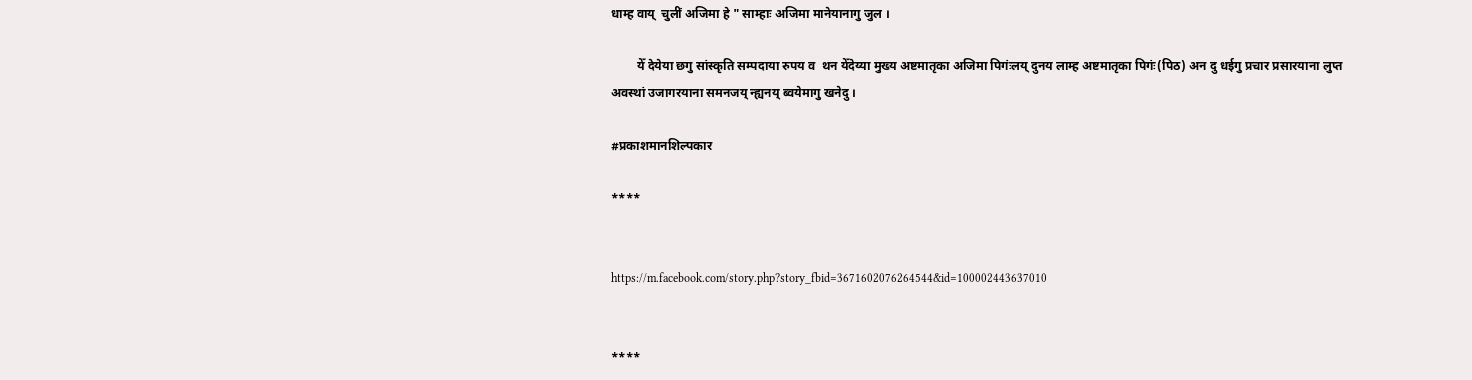धाम्ह वाय्  चुलीं अजिमा हे " साम्हाः अजिमा मानेयानागु जुल ।

        येँ देयेया छगु सांस्कृति सम्पदाया रुपय व  थन येँदेय्या मुख्य अष्टमातृका अजिमा पिगंःलय् दुनय लाम्ह अष्टमातृका पिगंः(पिठ) अन दु धईगु प्रचार प्रसारयाना लुप्त अवस्थां उजागरयाना समनजय् न्ह्यनय् ब्वयेमागु खनेदु ।

#प्रकाशमानशिल्पकार

****


https://m.facebook.com/story.php?story_fbid=3671602076264544&id=100002443637010


****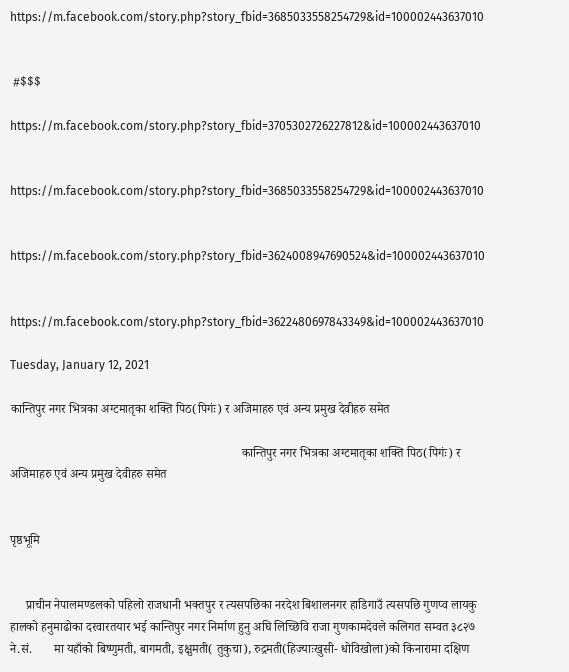https://m.facebook.com/story.php?story_fbid=3685033558254729&id=100002443637010


 #$$$

https://m.facebook.com/story.php?story_fbid=3705302726227812&id=100002443637010


https://m.facebook.com/story.php?story_fbid=3685033558254729&id=100002443637010


https://m.facebook.com/story.php?story_fbid=3624008947690524&id=100002443637010


https://m.facebook.com/story.php?story_fbid=3622480697843349&id=100002443637010

Tuesday, January 12, 2021

कान्तिपुर नगर भित्रका अग्टमातृका शक्ति पिठ(पिगंः) र अजिमाहरु एवं अन्य प्रमुख देवीहरु समेत

                                                                          कान्तिपुर नगर भित्रका अग्टमातृका शक्ति पिठ(पिगंः) र अजिमाहरु एवं अन्य प्रमुख देवीहरु समेत


पृष्ठभूमि


     प्राचीन नेपालमण्डलको पहिलो राजधानी भक्तपुर र त्यसपछिका नरदेश बिशालनगर हाडिगाउँ त्यसपछि गुणप्व लायकु हालको हनुमाढोका दरवारतयार भई कान्तिपुर नगर निर्माण हुनु अघि लिच्छिवि राजा गुणकामदेवले कलिगत सम्वत ३८२७ ने.सं.       मा यहाँको बिष्णुमती, बागमती, इक्षुमती( तुकुचा), रुद्रमती(हिज्याःखुसी- धोविखोला)को किनारामा दक्षिण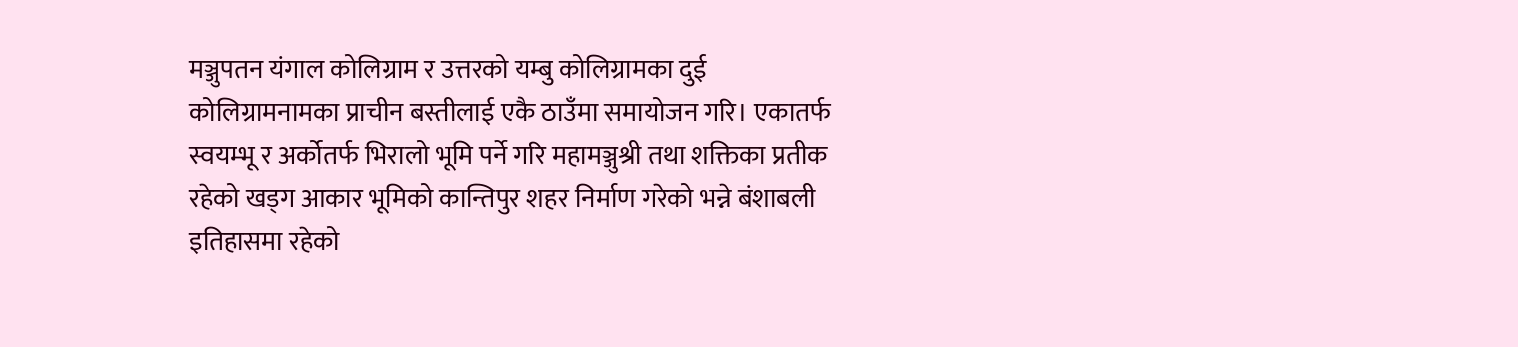मञ्जुपतन यंगाल कोलिग्राम र उत्तरको यम्बु कोलिग्रामका दुई कोलिग्रामनामका प्राचीन बस्तीलाई एकै ठाउँमा समायोजन गरि। एकातर्फ स्वयम्भू र अर्कोतर्फ भिरालो भूमि पर्ने गरि महामञ्जुश्री तथा शक्तिका प्रतीक रहेको खड्ग आकार भूमिको कान्तिपुर शहर निर्माण गरेको भन्ने बंशाबली इतिहासमा रहेको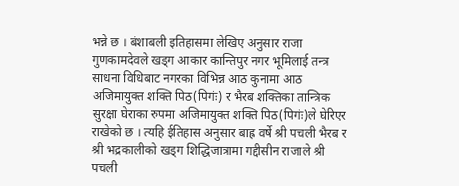भन्ने छ । बंशाबली इतिहासमा लेखिए अनुसार राजा गुणकामदेवले खड्ग आकार कान्तिपुर नगर भूमिलाई तन्त्र साधना विधिबाट नगरका विभिन्न आठ कुनामा आठ अजिमायुक्त शक्ति पिठ(पिगंः) र भैरब शक्तिका तान्त्रिक सुरक्षा घेराका रुपमा अजिमायुक्त शक्ति पिठ(पिगंः)ले घेरिएर राखेको छ । त्यहि ईतिहास अनुसार बाह्र वर्षे श्री पचली भैरब र श्री भद्रकालीको खड्ग शिद्धिजात्रामा गद्दीसीन राजाले श्री पचली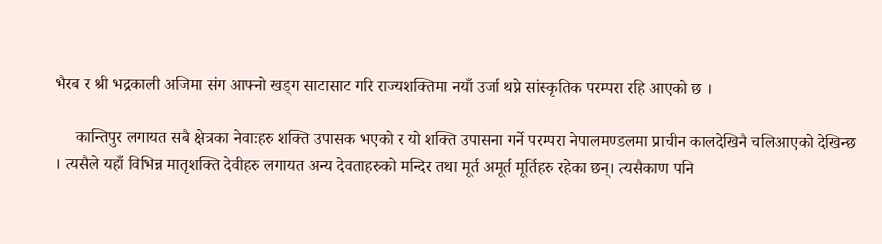भैरब र श्री भद्रकाली अजिमा संग आफ्नो खड्ग साटासाट गरि राज्यशक्तिमा नयाँ उर्जा थप्ने सांस्कृतिक परम्परा रहि आएको छ ।

     कान्तिपुर लगायत सबै क्षेत्रका नेवाःहरु शक्ति उपासक भएको र यो शक्ति उपासना गर्ने परम्परा नेपालमण्डलमा प्राचीन कालदेखिनै चलिआएको देखिन्छ । त्यसैले यहाँ विभिन्न मातृशक्ति देवीहरु लगायत अन्य देवताहरुको मन्दिर तथा मूर्त अमूर्त मूर्तिहरु रहेका छन्। त्यसैकाण पनि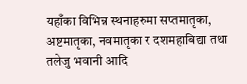यहाँका विभिन्न स्थनाहरुमा सप्तमातृका, अष्टमातृका, नवमातृका र दशमहाबिद्या तथा तलेजु भवानी आदि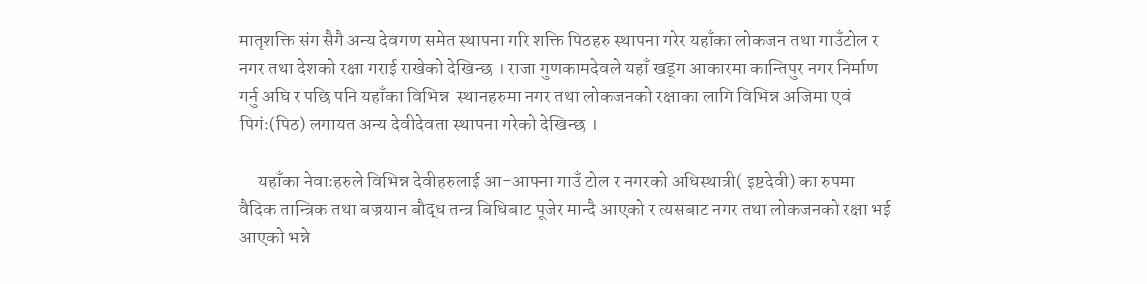मातृशक्ति संग सैगै अन्य देवगण समेत स्थापना गरि शक्ति पिठहरु स्थापना गरेर यहाँका लोकजन तथा गाउँटोल र नगर तथा देशको रक्षा गराई राखेको देखिन्छ । राजा गुणकामदेवले यहाँ खड्ग आकारमा कान्तिपुर नगर निर्माण गर्नु अघि र पछि पनि यहाँका विभिन्न  स्थानहरुमा नगर तथा लोकजनको रक्षाका लागि विभिन्न अजिमा एवं पिगंः(पिठ) लगायत अन्य देवीदेवता स्थापना गरेको देखिन्छ ।

     यहाँका नेवाःहरुले विभिन्न देवीहरुलाई आ-आफ्ना गाउँ टोल र नगरको अधिस्थात्री( इष्टदेवी) का रुपमा वैदिक तान्त्रिक तथा बज्रयान बौद्ध तन्त्र बिधिबाट पूजेर मान्दै आएको र त्यसबाट नगर तथा लोकजनको रक्षा भई आएको भन्ने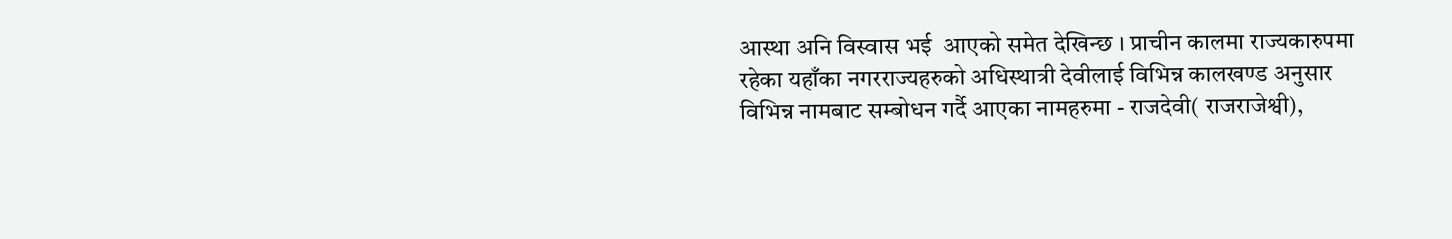आस्था अनि विस्वास भई  आएको समेत देखिन्छ । प्राचीन कालमा राज्यकारुपमा रहेका यहाँका नगरराज्यहरुको अधिस्थात्री देवीलाई विभिन्न कालखण्ड अनुसार विभिन्न नामबाट सम्बोधन गर्दै आएका नामहरुमा - राजदेवी( राजराजेश्वी),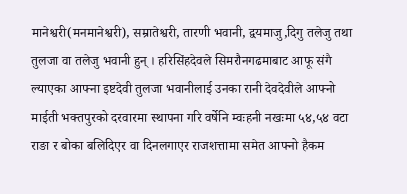मानेश्वरी(मनमानेश्वरी), सम्रातेश्वरी, तारणी भवानी, द्वयमाजु,दिगु तलेजु तथा तुलजा वा तलेजु भवानी हुन् । हरिसिंहदेवले सिमरौनगढमाबाट आफू संगै ल्याएका आफ्ना इष्टदेवी तुलजा भवानीलाई उनका रानी देवदेवीले आफ्नो माईती भक्तपुरको दरवारमा स्थापना गरि वर्षेनि म्वःहनी नखःमा ५४,५४ वटा राङा र बोका बलिदिएर वा दिनलगाएर राजशत्तामा समेत आफ्नो हैकम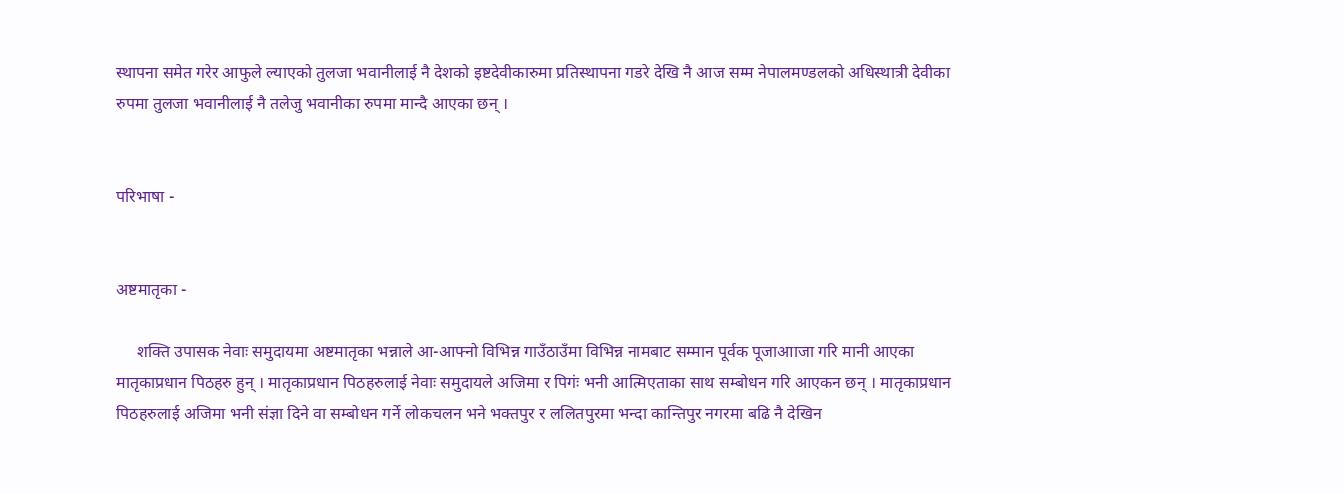स्थापना समेत गरेर आफुले ल्याएको तुलजा भवानीलाई नै देशको इष्टदेवीकारुमा प्रतिस्थापना गडरे देखि नै आज सम्म नेपालमण्डलको अधिस्थात्री देवीका रुपमा तुलजा भवानीलाई नै तलेजु भवानीका रुपमा मान्दै आएका छन् ।


परिभाषा -


अष्टमातृका -

     शक्ति उपासक नेवाः समुदायमा अष्टमातृका भन्नाले आ-आफ्नो विभिन्न गाउँठाउँमा विभिन्न नामबाट सम्मान पूर्वक पूजाआाजा गरि मानी आएका मातृकाप्रधान पिठहरु हुन् । मातृकाप्रधान पिठहरुलाई नेवाः समुदायले अजिमा र पिगंः भनी आत्मिएताका साथ सम्बोधन गरि आएकन छन् । मातृकाप्रधान पिठहरुलाई अजिमा भनी संज्ञा दिने वा सम्बोधन गर्ने लोकचलन भने भक्तपुर र ललितपुरमा भन्दा कान्तिपुर नगरमा बढि नै देखिन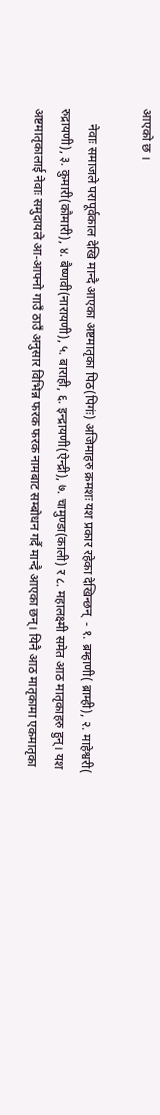आएको छ ।

     नेवाः समाजले परापूर्वकाल देखि मान्दै आएका अष्टमातृका पिठ(पिगंः) अजिमाहरु क्रमशः यश प्रकार रहेका देखिन्छन्  - १. ब्रम्हाणी( ब्राम्ही), २. माहेश्वरी( रुद्रायणी), ३. कुमारी(कौमारी), ४. बैष्णवी(नारायणी), ५. बाराही, ६. इन्द्रायणी(ऐन्द्री), ७. चामुण्डा(काली) र ८. महालक्ष्मी समेत आठ मातृकाहरु हुन्। यश अष्टमातृकालाई नेवाः समुदायले आ-आफ्नो गाउँ ठाउँ अनुसार विभिन्न फरक फरक नामबाट सम्बोधन गर्दै मान्दै आएका छन्। यिनै आठ मातृकामा एकमातृका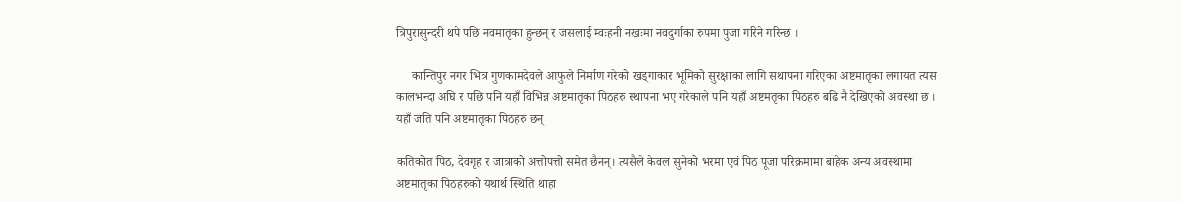त्रिपुरासुन्दरी थपे पछि नवमातृका हुन्छन् र जसलाई म्वःहनी नखःमा नवदुर्गाका रुपमा पुजा गरिने गरिन्छ ।

     कान्तिपुर नगर भित्र गुणकामदेवले आफुले निर्माण गरेको खड्गाकार भूमिको सुरक्षाका लागि सथापना गरिएका अष्टमातृका लगायत त्यस कालभन्दा अघि र पछि पनि यहाँ विभिन्न अष्टमातृका पिठहरु स्थापना भए गरेकाले पनि यहाँ अष्टमतृका पिठहरु बढि नै देखिएको अवस्था छ । यहाँ जति पनि अष्टमातृका पिठहरु छन्

कतिकोत पिठ, देवगृह र जात्राको अत्तोपत्तो समेत छैनन्। त्यसैले केवल सुनेको भरमा एवं पिठ पूजा परिक्रमामा बाहेक अन्य अवस्थामा अष्टमातृका पिठहरुको यथार्थ स्थिति थाहा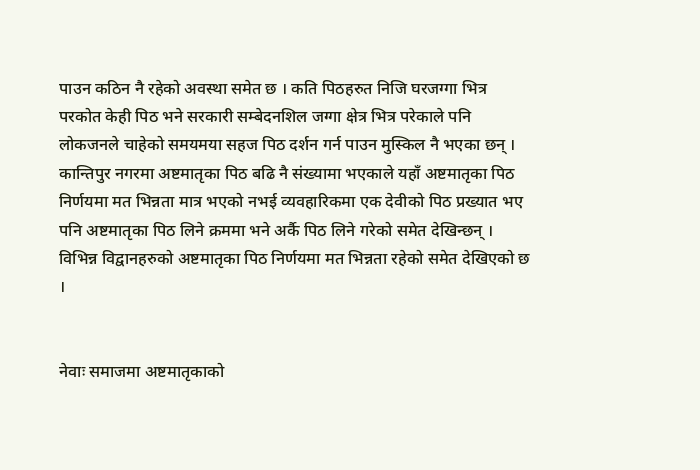पाउन कठिन नै रहेको अवस्था समेत छ । कति पिठहरुत निजि घरजग्गा भित्र परकोत केही पिठ भने सरकारी सम्बेदनशिल जग्गा क्षेत्र भित्र परेकाले पनि लोकजनले चाहेको समयमया सहज पिठ दर्शन गर्न पाउन मुस्किल नै भएका छन् । कान्तिपुर नगरमा अष्टमातृका पिठ बढि नै संख्यामा भएकाले यहाँ अष्टमातृका पिठ निर्णयमा मत भिन्नता मात्र भएको नभई व्यवहारिकमा एक देवीको पिठ प्रख्यात भए पनि अष्टमातृका पिठ लिने क्रममा भने अर्कै पिठ लिने गरेको समेत देखिन्छन् । विभिन्न विद्वानहरुको अष्टमातृका पिठ निर्णयमा मत भिन्नता रहेको समेत देखिएको छ ।


नेवाः समाजमा अष्टमातृकाको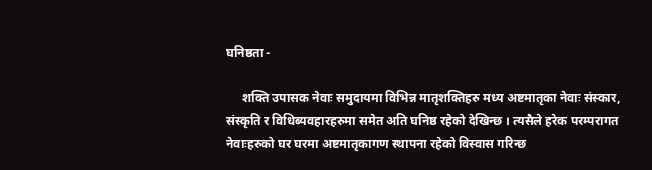घनिष्ठता -

     शक्ति उपासक नेवाः समुदायमा विभिन्न मातृशक्तिहरु मध्य अष्टमातृका नेवाः संस्कार, संस्कृति र विधिब्यवहारहरुमा समेत अति घनिष्ठ रहेको देखिन्छ । त्यसैले हरेक परम्परागत नेवाःहरुको घर घरमा अष्टमातृकागण स्थापना रहेको विस्वास गरिन्छ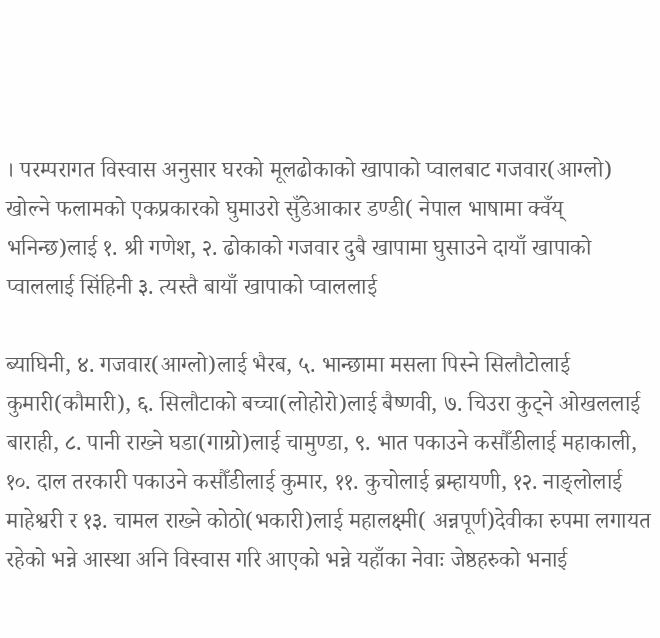। परम्परागत विस्वास अनुसार घरको मूलढोकाको खापाको प्वालबाट गजवार(आग्लो) खोल्ने फलामको एकप्रकारको घुमाउरो सुँडेआकार डण्डी( नेपाल भाषामा क्वँय् भनिन्छ)लाई १. श्री गणेश, २. ढोकाको गजवार दुबै खापामा घुसाउने दायाँ खापाको प्वाललाई सिंहिनी ३. त्यस्तै बायाँ खापाको प्वाललाई

ब्याघिनी, ४. गजवार(आग्लो)लाई भैरब, ५. भान्छामा मसला पिस्ने सिलौटोलाई कुमारी(कौमारी), ६. सिलौटाको बच्चा(लोहोरो)लाई बैष्णवी, ७. चिउरा कुट्ने ओखललाई बाराही, ८. पानी राख्ने घडा(गाग्रो)लाई चामुण्डा, ९. भात पकाउने कसौँडीलाई महाकाली, १०. दाल तरकारी पकाउने कसौँडीलाई कुमार, ११. कुचोलाई ब्रम्हायणी, १२. नाङ्लोलाई माहेश्वरी र १३. चामल राख्ने कोठो(भकारी)लाई महालक्ष्मी( अन्नपूर्ण)देवीका रुपमा लगायत रहेको भन्ने आस्था अनि विस्वास गरि आएको भन्ने यहाँका नेवाः जेष्ठहरुको भनाई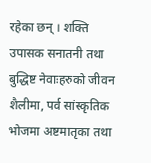रहेका छन् । शक्ति उपासक सनातनी तथा बुद्धिष्ट नेवाःहरुको जीवन शैलीमा, पर्व सांस्कृतिक भोजमा अष्टमातृका तथा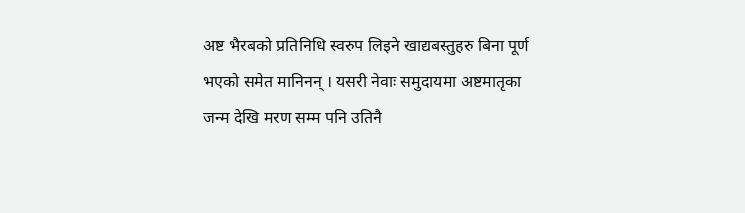अष्ट भैरबको प्रतिनिधि स्वरुप लिइने खाद्यबस्तुहरु बिना पूर्ण भएको समेत मानिनन् । यसरी नेवाः समुदायमा अष्टमातृका जन्म देखि मरण सम्म पनि उतिनै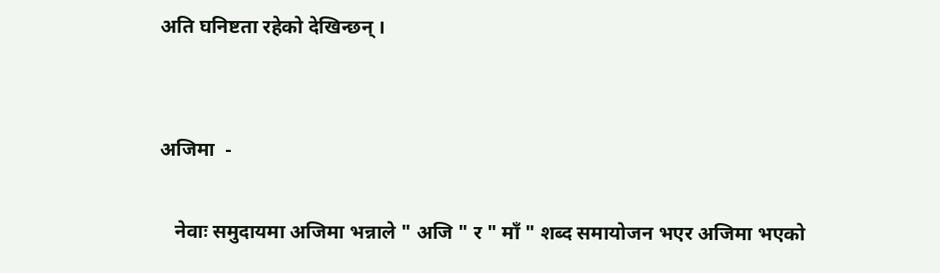अति घनिष्टता रहेको देखिन्छन् ।


अजिमा  -

   नेवाः समुदायमा अजिमा भन्नाले " अजि " र " माँ " शब्द समायोजन भएर अजिमा भएको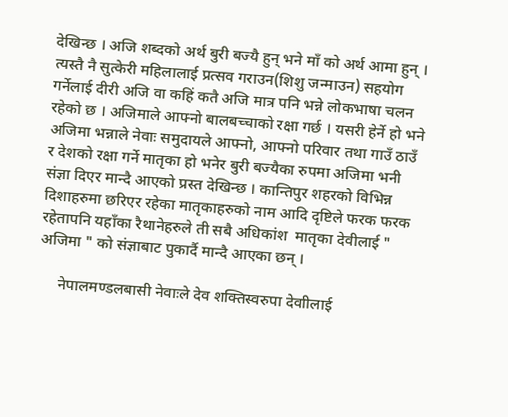देखिन्छ । अजि शब्दको अर्थ बुरी बज्यै हुन् भने माँ को अर्थ आमा हुन् । त्यस्तै नै सुत्केरी महिलालाई प्रत्सव गराउन(शिशु जन्माउन) सहयोग गर्नेलाई दीरी अजि वा कहिं कतै अजि मात्र पनि भन्ने लोकभाषा चलन रहेको छ । अजिमाले आफ्नो बालबच्चाको रक्षा गर्छ । यसरी हेर्ने हो भने अजिमा भन्नाले नेवाः समुदायले आफ्नो, आफ्नो परिवार तथा गाउँ ठाउँ र देशको रक्षा गर्ने मातृका हो भनेर बुरी बज्यैका रुपमा अजिमा भनी संज्ञा दिएर मान्दै आएको प्रस्त देखिन्छ । कान्तिपुर शहरको विभिन्न दिशाहरुमा छरिएर रहेका मातृकाहरुको नाम आदि दृष्टिले फरक फरक रहेतापनि यहाँका रैथानेहरुले ती सबै अधिकांश  मातृका देवीलाई " अजिमा " को संज्ञाबाट पुकार्दै मान्दै आएका छन् ।

     नेपालमण्डलबासी नेवाःले देव शक्तिस्वरुपा देवाीलाई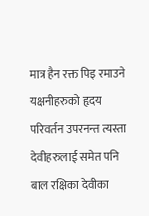मात्र हैन रक्त पिइ रमाउने यक्षनीहरुको हृदय परिवर्तन उपरनन्त त्यस्ता देवीहरुलाई समेत पनि बाल रक्षिका देवीका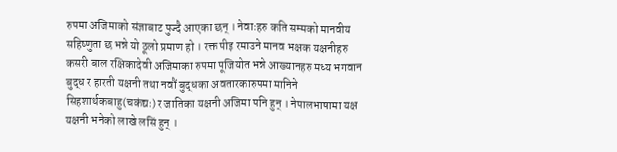रुपमा अजिमाको संज्ञाबाट पुज्दै आएका छन् । नेवाःहरु कति सम्मको मानवीय सहिष्णुता छ भन्ने यो ठूलो प्रमाण हो । रक्त पीइ रमाउने मानव भक्षक यक्षनीहरु कसरी बाल रक्षिकादेवी अजिमाका रुपमा पूजियोत भन्ने आख्यानहरु मध्य भगवान बुद्ध र हारती यक्षनी तथा नवौं बुद्धका अवतारकारुपमा मानिने सिहशार्थकबाहु(चकंद्यः) र जातिका यक्षनी अजिमा पनि हुन् । नेपालभाषामा यक्ष यक्षनी भनेको लाखे लसिं हुन् ।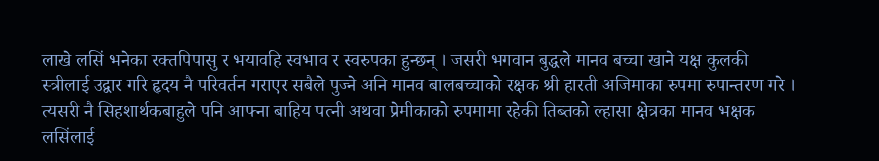लाखे लसिं भनेका रक्तपिपासु र भयावहि स्वभाव र स्वरुपका हुन्छन् । जसरी भगवान बुद्धले मानव बच्चा खाने यक्ष कुलकी  स्त्रीलाई उद्वार गरि हृदय नै परिवर्तन गराएर सबैले पुज्ने अनि मानव बालबच्चाको रक्षक श्री हारती अजिमाका रुपमा रुपान्तरण गरे । त्यसरी नै सिहशार्थकबाहुले पनि आफ्ना बाहिय पत्नी अथवा प्रेमीकाको रुपमामा रहेकी तिब्तको ल्हासा क्षेत्रका मानव भक्षक लसिंलाई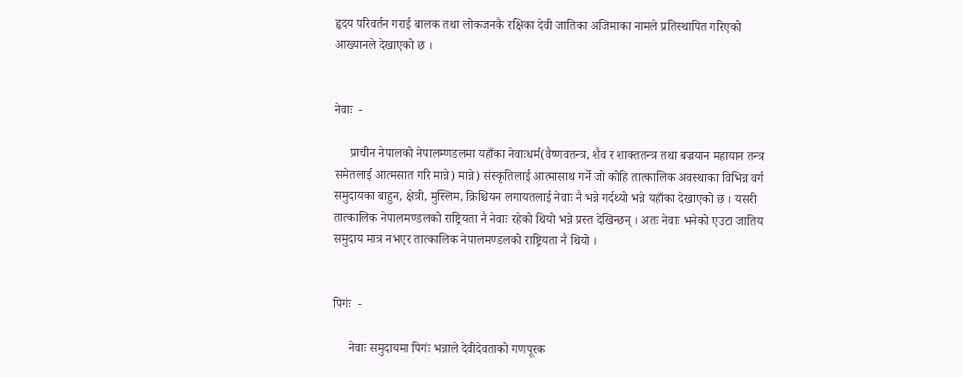हृदय परिवर्तन गराई बालक तथा लोकजनकै रक्षिका देवी जातिका अजिमाका नामले प्रतिस्थापित गरिएको आख्यानले देखाएको छ ।


नेवाः  -

     प्राचीन नेपालको नेपालम्णडलमा यहाँका नेवाःधर्म(वैष्णवतन्त्र, शैव र शाक्ततन्त्र तथा बज्रयान महायान तन्त्र समेतलाई आत्मसात गरि मान्ने) मान्ने) संस्कृतिलाई आत्मासाथ गर्ने जो कोहि तात्कालिक अवस्थाका विभिन्न वर्ग समुदायका बाहुन, क्षेत्री, मुस्लिम, क्रिश्चियन लगायतलाई नेवाः नै भन्ने गर्दथ्यो भन्ने यहाँका देखाएको छ । यसरी तात्कालिक नेपालमण्डलको राष्ट्रियता नै नेवाः रहेको थियो भन्ने प्रस्त देखिन्छन् । अतः नेवाः भनेको एउटा जातिय समुदाय मात्र नभएर तात्कालिक नेपालमण्डलको राष्ट्रियता नै थियो ।


पिगंः  -

     नेवाः समुदायमा पिगंः भन्नाले देवीदेवताको गणपूरक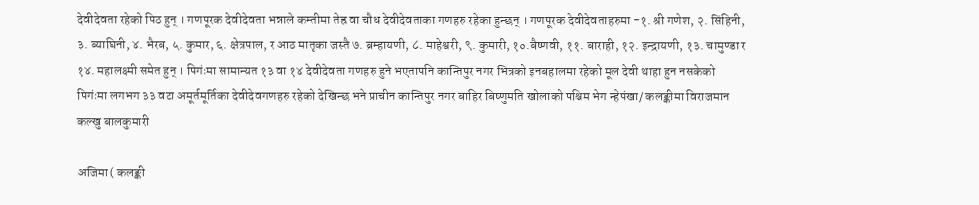देवीदेवता रहेको पिठ हुन् । गणपूरक देवीदेवता भन्नाले कम्तीमा तेह्र वा चौध देवीदेवताका गणहरु रहेका हुन्छन् । गणपूरक देवीदेवताहरुमा -१. श्री गणेश, २. सिंहिनी, ३. ब्याघिनी, ४. भैरब, ५. कुमार, ६. क्षेत्रपाल, र आठ मातृका जस्तै ७. ब्रम्हायणी, ८. माहेश्वरी, ९. कुमारी, १०.बैष्णवी, ११. बाराही, १२. इन्द्रायणी, १३. चामुण्डा र १४. महालक्ष्मी समेत हुन् । पिगंःमा सामान्यत १३ वा १४ देवीदेवता गणहरु हुने भएतापनि कान्तिपुर नगर भित्रको इनबहालमा रहेको मूल देवी थाहा हुन नसकेको पिगंःमा लगभग ३३ वटा अमूर्तमूर्तिका देवीदेवगणहरु रहेको देखिन्छ भने प्राचीन कान्तिपुर नगर बाहिर बिष्णुमति खोलाको पश्चिम भेग न्हेपंखा/ कलङ्कीमा विराजमान कल्खु बालकुमारी

अजिमा( कलङ्की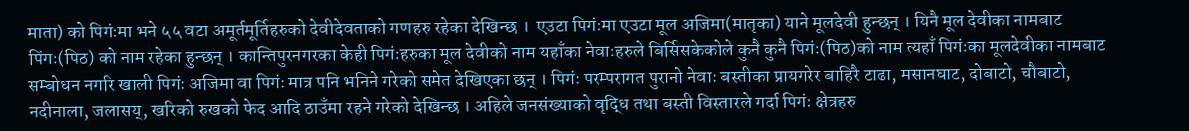माता) को पिगंःमा भने ५५ वटा अमूर्तमूर्तिहरुको देवीदेवताको गणहरु रहेका देखिन्छ ।  एउटा पिगंःमा एउटा मूल अजिमा(मातृका) याने मूलदेवी हुन्छन् । यिनै मूल देवीका नामबाट पिंगः(पिठ) को नाम रहेका हुन्छन् । कान्तिपुरनगरका केही पिगंःहरुका मूल देवीको नाम यहाँका नेवाःहरुले बिर्सिसकेकोले कुनै कुनै पिगंः(पिठ)को नाम त्यहाँ पिगंःका मूलदेवीका नामबाट सम्बोधन नगरि खाली पिगंः अजिमा वा पिगंः मात्र पनि भनिने गरेको समेत देखिएका छन् । पिगंः परम्परागत पुरानो नेवाः बस्तीका प्रायगरेर बाहिरै टाढा, मसानघाट, दोबाटो, चौबाटो, नदीनाला, जलासय्, खरिको रुखको फेद आदि ठाउँमा रहने गरेको देखिन्छ । अहिले जनसंख्याको वृद्धि तथा बस्ती विस्तारले गर्दा पिगंः क्षेत्रहरु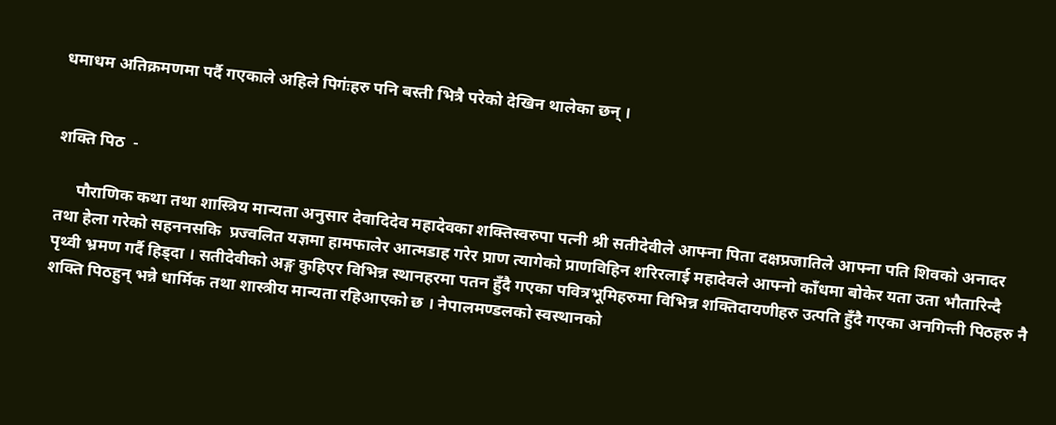धमाधम अतिक्रमणमा पर्दै गएकाले अहिले पिगंःहरु पनि बस्ती भित्रै परेको देखिन थालेका छन् ।


शक्ति पिठ  -

     पौराणिक कथा तथा शास्त्रिय मान्यता अनुसार देवादिदेव महादेवका शक्तिस्वरुपा पत्नी श्री सतीदेवीले आफ्ना पिता दक्षप्रजातिले आफ्ना पति शिवको अनादर तथा हेला गरेको सहननसकि  प्रज्वलित यज्ञमा हामफालेर आत्मडाह गरेर प्राण त्यागेको प्राणविहिन शरिरलाई महादेवले आफ्नो काँधमा बोकेर यता उता भौतारिन्दै पृथ्वी भ्रमण गर्दै हिड्दा । सतीदेवीको अङ्ग कुहिएर विभिन्न स्थानहरमा पतन हुँदै गएका पवित्रभूमिहरुमा विभिन्न शक्तिदायणीहरु उत्पति हुँदै गएका अनगिन्ती पिठहरु नै शक्ति पिठहुन् भन्ने धार्मिक तथा शास्त्रीय मान्यता रहिआएको छ । नेपालमण्डलको स्वस्थानको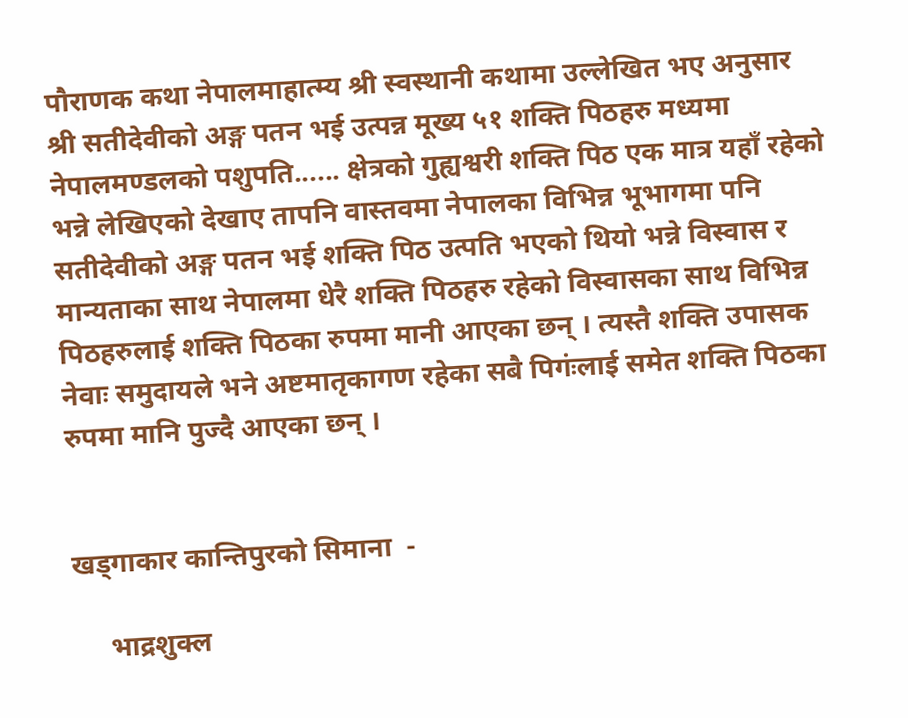पौराणक कथा नेपालमाहात्म्य श्री स्वस्थानी कथामा उल्लेखित भए अनुसार श्री सतीदेवीको अङ्ग पतन भई उत्पन्न मूख्य ५१ शक्ति पिठहरु मध्यमा नेपालमण्डलको पशुपति...... क्षेत्रको गुह्यश्वरी शक्ति पिठ एक मात्र यहाँ रहेको भन्ने लेखिएको देखाए तापनि वास्तवमा नेपालका विभिन्न भूभागमा पनि सतीदेवीको अङ्ग पतन भई शक्ति पिठ उत्पति भएको थियो भन्ने विस्वास र मान्यताका साथ नेपालमा धेरै शक्ति पिठहरु रहेको विस्वासका साथ विभिन्न पिठहरुलाई शक्ति पिठका रुपमा मानी आएका छन् । त्यस्तै शक्ति उपासक नेवाः समुदायले भने अष्टमातृकागण रहेका सबै पिगंःलाई समेत शक्ति पिठका रुपमा मानि पुज्दै आएका छन् ।


खड्गाकार कान्तिपुरको सिमाना  -

     भाद्रशुक्ल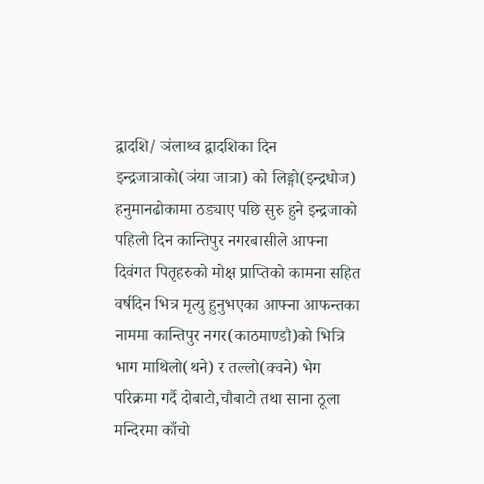द्वादशि/ ञंलाथ्व द्वादशिका दिन इन्द्रजात्राको(ञंया जात्रा) को लिङ्गो(इन्द्रधोज) हनुमानढोकामा ठड्याए पछि सुरु हुने इन्द्रजाको पहिलो दिन कान्तिपुर नगरबासीले आफ्ना दिवंगत पितृहरुको मोक्ष प्राप्तिको कामना सहित वर्षदिन भित्र मृत्यु हुनुभएका आफ्ना आफन्तका नाममा कान्तिपुर नगर(काठमाण्डौ)को भित्रि भाग माथिलो(थने) र तल्लो(क्वने) भेग परिक्रमा गर्दै दोबाटो,चौबाटो तथा साना ठूला मन्दिरमा काँचो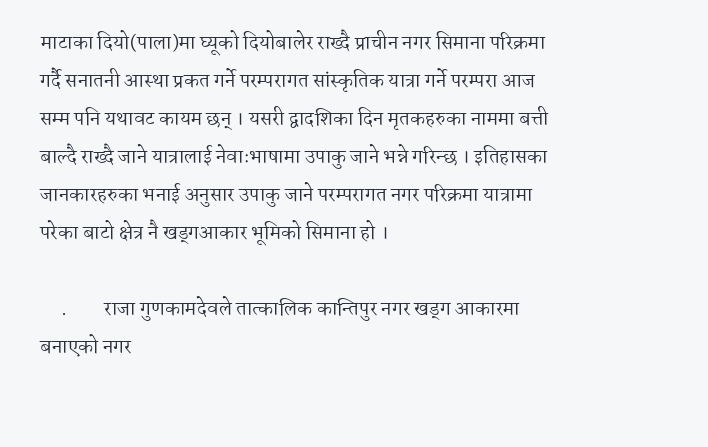माटाका दियो(पाला)मा घ्यूको दियोबालेर राख्दै प्राचीन नगर सिमाना परिक्रमा गर्दै सनातनी आस्था प्रकत गर्ने परम्परागत सांस्कृतिक यात्रा गर्ने परम्परा आज सम्म पनि यथावट कायम छन् । यसरी द्वादशिका दिन मृतकहरुका नाममा बत्ती बाल्दै राख्दै जाने यात्रालाई नेवाःभाषामा उपाकु जाने भन्ने गरिन्छ । इतिहासका जानकारहरुका भनाई अनुसार उपाकु जाने परम्परागत नगर परिक्रमा यात्रामा परेका बाटो क्षेत्र नै खड्गआकार भूमिको सिमाना हो ।

     .         राजा गुणकामदेवले तात्कालिक कान्तिपुर नगर खड्ग आकारमा बनाएको नगर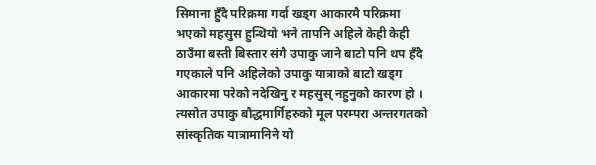सिमाना हुँदै परिक्रमा गर्दा खड्ग आकारमै परिक्रमा भएको महसुस हुन्थियो भने तापनि अहिले केही केही ठाउँमा बस्ती बिस्तार संगै उपाकु जाने बाटो पनि थप हँदै गएकाले पनि अहिलेको उपाकु यात्राको बाटो खड्ग आकारमा परेको नदेखिनु र महसुस् नहुनुको कारण हो । त्यसोत उपाकु बौद्धमार्गिहरुको मूल परम्परा अन्तरगतको सांस्कृतिक यात्रामानिने यो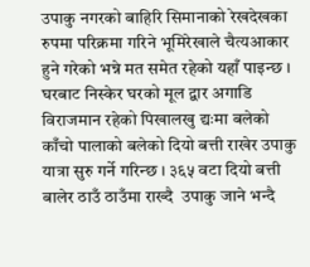उपाकु नगरको बाहिरि सिमानाको रेखदेखका रुपमा परिक्रमा गरिने भूमिरेखाले चैत्यआकार हुने गरेको भन्ने मत समेत रहेको यहाँ पाइन्छ । घरबाट निस्केर घरको मूल द्वार अगाडि विराजमान रहेको पिखालखु द्यःमा बलेको काँचो पालाको बलेको दियो बत्ती राखेर उपाकु यात्रा सुरु गर्ने गरिन्छ । ३६५ वटा दियो बत्ती बालेर ठाउँ ठाउँमा राख्दै  उपाकु जाने भन्दै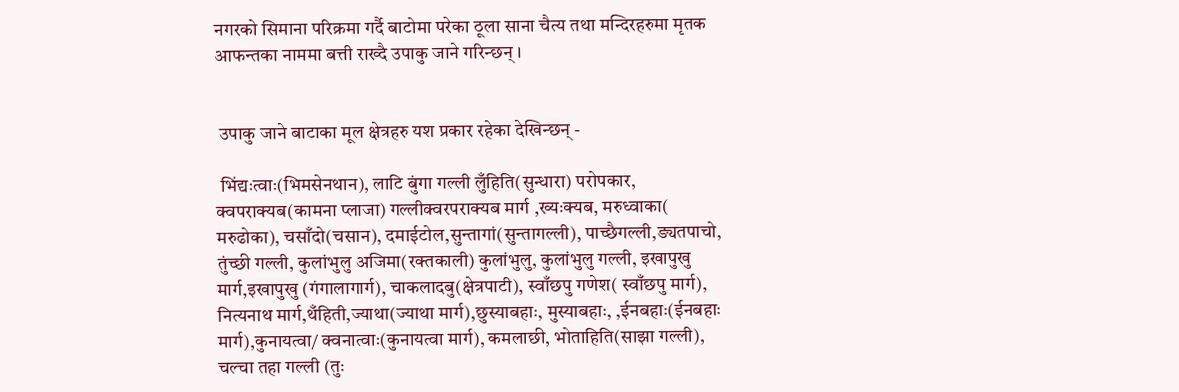नगरको सिमाना परिक्रमा गर्दै बाटोमा परेका ठूला साना चैत्य तथा मन्दिरहरुमा मृतक आफन्तका नाममा बत्ती राख्दै उपाकु जाने गरिन्छन् ।


 उपाकु जाने बाटाका मूल क्षेत्रहरु यश प्रकार रहेका देखिन्छन् -

 भिंद्यःत्वाः(भिमसेनथान), लाटि बुंगा गल्ली लुँहिति(सुन्धारा) परोपकार, क्वपराक्यब(कामना प्लाजा) गल्लीक्वरपराक्यब मार्ग ,ख्यःक्यब, मरुध्वाका( मरुढोका), चसाँदो(चसान), दमाईटोल,सुन्तागां(सुन्तागल्ली), पाच्छैगल्ली,ङ्यतपाचो, तुंच्छी गल्ली, कुलांभुलु अजिमा(रक्तकाली) कुलांभुलु, कुलांभुलु गल्ली, इखापुखु मार्ग,इखापुखु (गंगालागार्ग), चाकलादबु(क्षेत्रपाटी), स्वाँछपु गणेश( स्वाँछपु मार्ग), नित्यनाथ मार्ग,थँहिती,ज्याथा(ज्याथा मार्ग),छुस्याबहाः, मुस्याबहाः, ,ईनबहाः(ईनबहाः  मार्ग),कुनायत्वा/ क्वनात्वाः(कुनायत्वा मार्ग), कमलाछी, भोताहिति(साझा गल्ली), चल्चा तहा गल्ली (तुः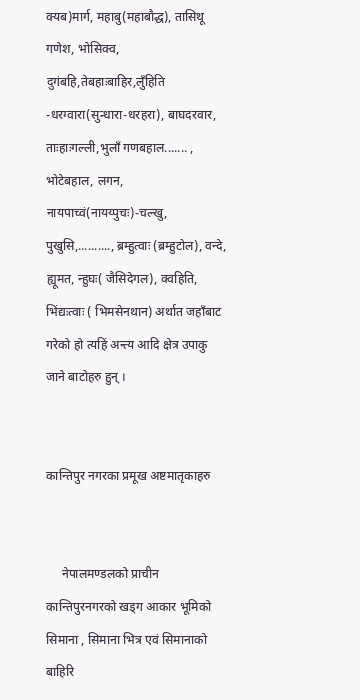क्यब)मार्ग, महाबु(महाबौद्ध), तासिथू गणेश, भोसिक्व, दुगंबहि,तेबहाःबाहिर,लुँहिति -धरग्वारा(सुन्धारा-धरहरा), बाघदरवार, ताःहाःगल्ली,भुलाँ गणबहाल....... , भोटेबहाल, लगन, नायपाच्वं(नायय्पुचः)-चल्खु, पुखुसि,.........., ब्रम्हुत्वाः (ब्रम्हुटोल), वन्दे, ह्यूमत, न्हुघः( जैसिदेगल), क्वहिति, भिंद्यःत्वाः ( भिमसेनथान) अर्थात जहाँबाट गरेको हो त्यहिं अन्त्य आदि क्षेत्र उपाकु जाने बाटोहरु हुन् ।


कान्तिपुर नगरका प्रमूख अष्टमातृकाहरु


     नेपालमण्डलको प्राचीन कान्तिपुरनगरको खड्ग आकार भूमिको सिमाना , सिमाना भित्र एवं सिमानाको बाहिरि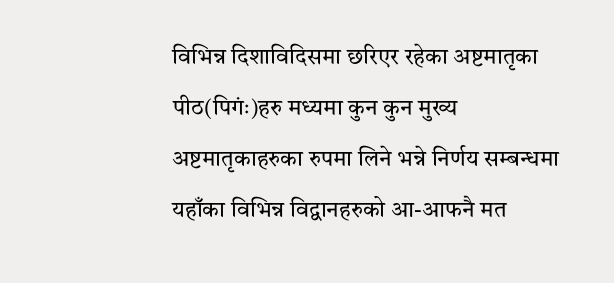विभिन्न दिशाविदिसमा छरिएर रहेका अष्टमातृका पीठ(पिगंः)हरु मध्यमा कुन कुन मुख्य अष्टमातृकाहरुका रुपमा लिने भन्ने निर्णय सम्बन्धमा यहाँका विभिन्न विद्वानहरुको आ-आफनै मत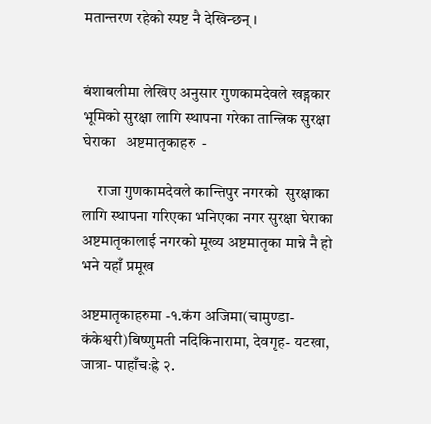मतान्तरण रहेको स्पष्ट नै देखिन्छन् ।


बंशाबलीमा लेखिए अनुसार गुणकामदेवले खड्गकार भूमिको सुरक्षा लागि स्थापना गरेका तान्त्रिक सुरक्षा घेराका   अष्टमातृकाहरु  -

     राजा गुणकामदेवले कान्तिपुर नगरको  सुरक्षाका लागि स्थापना गरिएका भनिएका नगर सुरक्षा घेराका अष्टमातृकालाई नगरको मूख्य अष्टमातृका मान्ने नै हो भने यहाँ प्रमूख

अष्टमातृकाहरुमा -१.कंग अजिमा(चामुण्डा- कंकेश्वरी)बिष्णुमती नदिकिनारामा, देवगृह- यटखा, जात्रा- पाहाँचःह्रे २.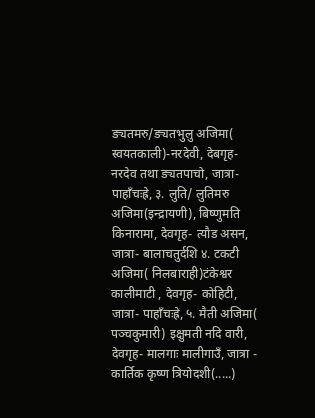ङ्यतमरु/ङ्यतभुलु अजिमा( स्वयतकाली)-नरदेवी, देबगृह- नरदेव तथा ङ्यतपाचो, जात्रा- पाहाँचःह्रे, ३. लुति/ लुतिमरु अजिमा(इन्द्रायणी), बिष्णुमति किनारामा, देवगृह- त्यौड असन, जात्रा- बालाचतुर्दशि ४. टकटी अजिमा( निलबाराही)टंकेश्वर कालीमाटी , देवगृह- कोहिटी, जात्रा- पाहाँचःह्रे, ५. मैती अजिमा( पञ्चकुमारी) इक्षुमती नदि वारी, देवगृह- मालगाः मालीगाउँ, जात्रा - कार्तिक कृष्ण त्रियोदशी(.....)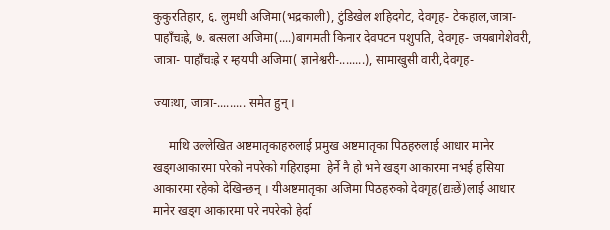कुकुरतिहार, ६. लुमधी अजिमा(भद्रकाली), टुंडिखेल शहिदगेट, देवगृह- टेकहाल,जात्रा- पाहाँचःह्रे, ७. बत्सला अजिमा(....)बागमती किनार देवपटन पशुपति, देवगृह- जयबागेशेवरी, जात्रा- पाहाँचःह्रे र म्हयपी अजिमा( ज्ञानेश्वरी-........), सामाखुसी वारी,देवगृह-

ज्याःथा, जात्रा-......... समेत हुन् ।

     माथि उल्लेखित अष्टमातृकाहरुलाई प्रमुख अष्टमातृका पिठहरुलाई आधार मानेर खड्गआकारमा परेको नपरेको गहिराइमा  हेर्ने नै हो भने खड्ग आकारमा नभई हसिया आकारमा रहेको देखिन्छन् । यीअष्टमातृका अजिमा पिठहरुको देवगृह(द्यःछें)लाई आधार मानेर खड्ग आकारमा परे नपरेको हेर्दा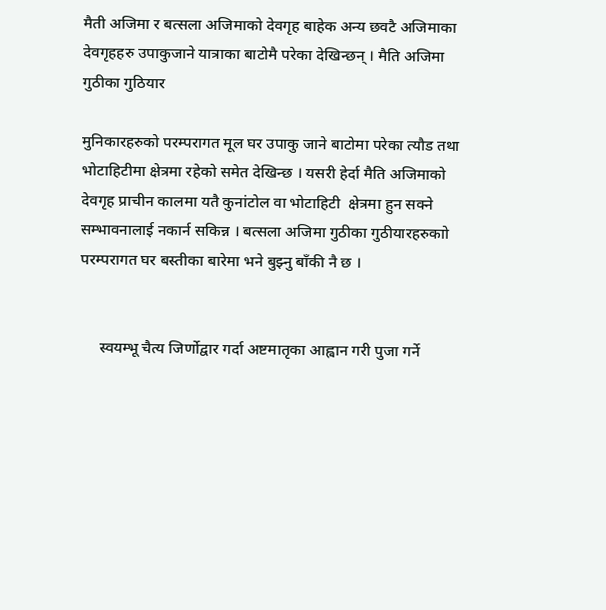मैती अजिमा र बत्सला अजिमाको देवगृह बाहेक अन्य छवटै अजिमाका देवगृहहरु उपाकुजाने यात्राका बाटोमै परेका देखिन्छन् । मैति अजिमा गुठीका गुठियार

मुनिकारहरुको परम्परागत मूल घर उपाकु जाने बाटोमा परेका त्यौड तथा भोटाहिटीमा क्षेत्रमा रहेको समेत देखिन्छ । यसरी हेर्दा मैति अजिमाको देवगृह प्राचीन कालमा यतै कुनांटोल वा भोटाहिटी  क्षेत्रमा हुन सक्ने सम्भावनालाई नकार्न सकिन्न । बत्सला अजिमा गुठीका गुठीयारहरुकाो परम्परागत घर बस्तीका बारेमा भने बुझ्नु बाँकी नै छ ।


     स्वयम्भू चैत्य जिर्णोद्वार गर्दा अष्टमातृका आह्वान गरी पुजा गर्ने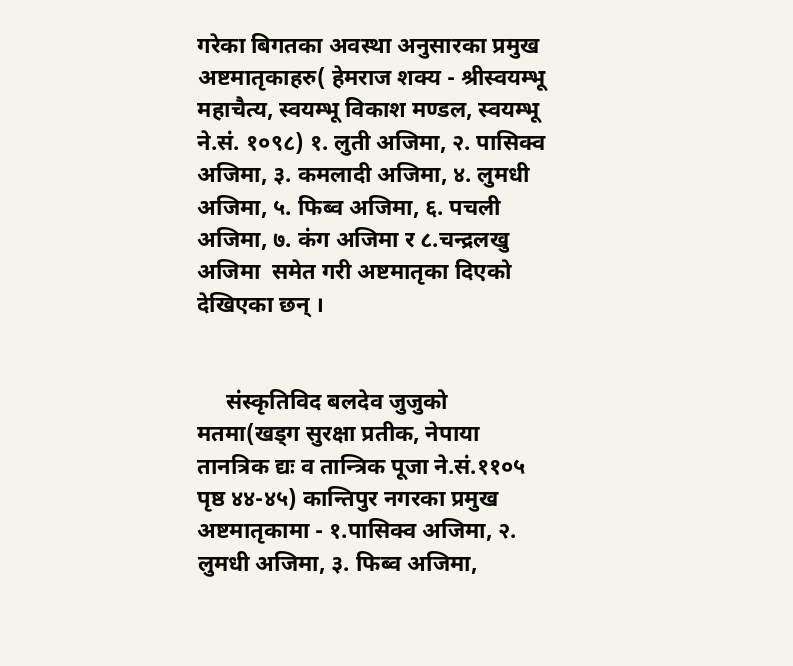गरेका बिगतका अवस्था अनुसारका प्रमुख अष्टमातृकाहरु( हेमराज शक्य - श्रीस्वयम्भू महाचैत्य, स्वयम्भू विकाश मण्डल, स्वयम्भू ने.सं. १०९८) १. लुती अजिमा, २. पासिक्व अजिमा, ३. कमलादी अजिमा, ४. लुमधी अजिमा, ५. फिब्व अजिमा, ६. पचली अजिमा, ७. कंग अजिमा र ८.चन्द्रलखु अजिमा  समेत गरी अष्टमातृका दिएको देखिएका छन् ।


     संस्कृतिविद बलदेव जुजुको मतमा(खड्ग सुरक्षा प्रतीक, नेपाया तानत्रिक द्यः व तान्त्रिक पूजा ने.सं.११०५ पृष्ठ ४४-४५) कान्तिपुर नगरका प्रमुख अष्टमातृकामा - १.पासिक्व अजिमा, २. लुमधी अजिमा, ३. फिब्व अजिमा,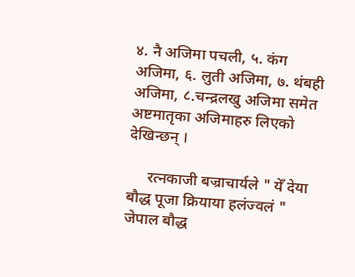४. नै अजिमा पचली, ५. कंग  अजिमा, ६. लुती अजिमा, ७. थंबही अजिमा, ८.चन्द्रलखु अजिमा समेत अष्टमातृका अजिमाहरु लिएको देखिन्छन् ।

     रत्नकाजी बज्राचार्यले " येँ देया बौद्ध पूजा क्रियाया हलंज्वलं " जेपाल बौद्ध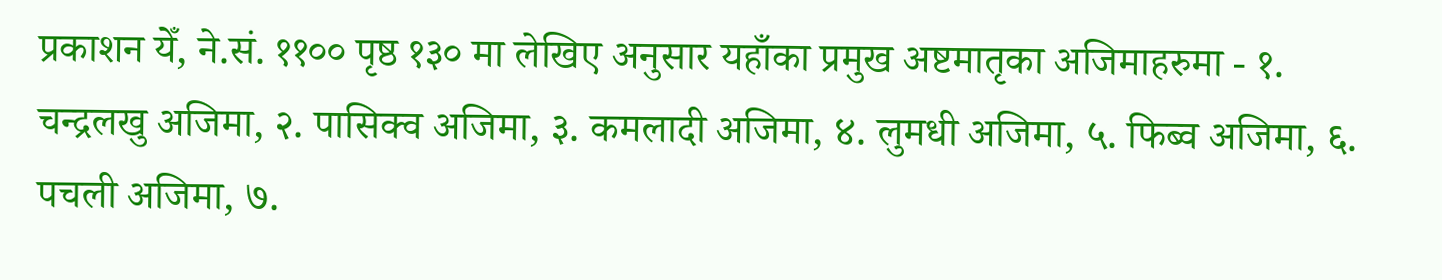प्रकाशन येँ, ने.सं. ११०० पृष्ठ १३० मा लेखिए अनुसार यहाँका प्रमुख अष्टमातृका अजिमाहरुमा - १. चन्द्रलखु अजिमा, २. पासिक्व अजिमा, ३. कमलादी अजिमा, ४. लुमधी अजिमा, ५. फिब्व अजिमा, ६. पचली अजिमा, ७.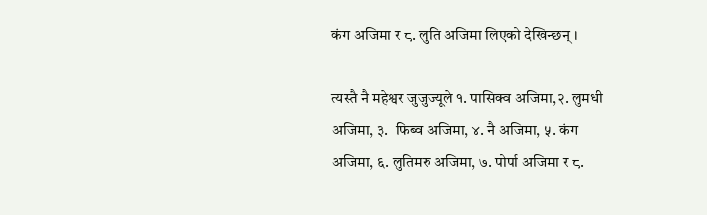कंग अजिमा र ८. लुति अजिमा लिएको देखिन्छन् ।

त्यस्तै नै महेश्वर जुजुज्यूले १. पासिक्व अजिमा,२. लुमधी अजिमा, ३.  फिब्व अजिमा, ४. नै अजिमा, ५. कंग अजिमा, ६. लुतिमरु अजिमा, ७. पोर्पा अजिमा र ८.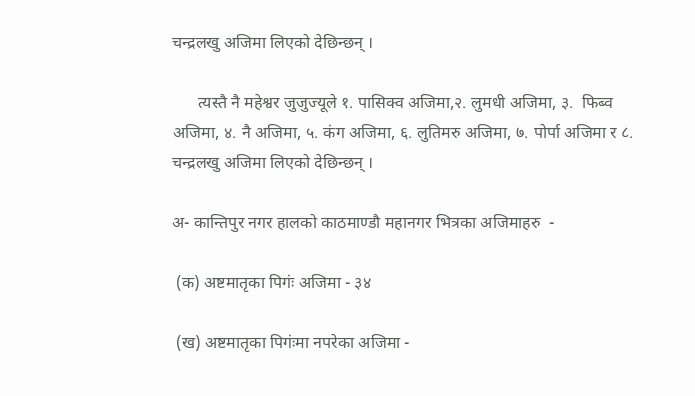चन्द्रलखु अजिमा लिएको देछिन्छन् ।

      त्यस्तै नै महेश्वर जुजुज्यूले १. पासिक्व अजिमा,२. लुमधी अजिमा, ३.  फिब्व अजिमा, ४. नै अजिमा, ५. कंग अजिमा, ६. लुतिमरु अजिमा, ७. पोर्पा अजिमा र ८. चन्द्रलखु अजिमा लिएको देछिन्छन् ।

अ- कान्तिपुर नगर हालको काठमाण्डौ महानगर भित्रका अजिमाहरु  -

 (क) अष्टमातृका पिगंः अजिमा - ३४

 (ख) अष्टमातृका पिगंःमा नपरेका अजिमा -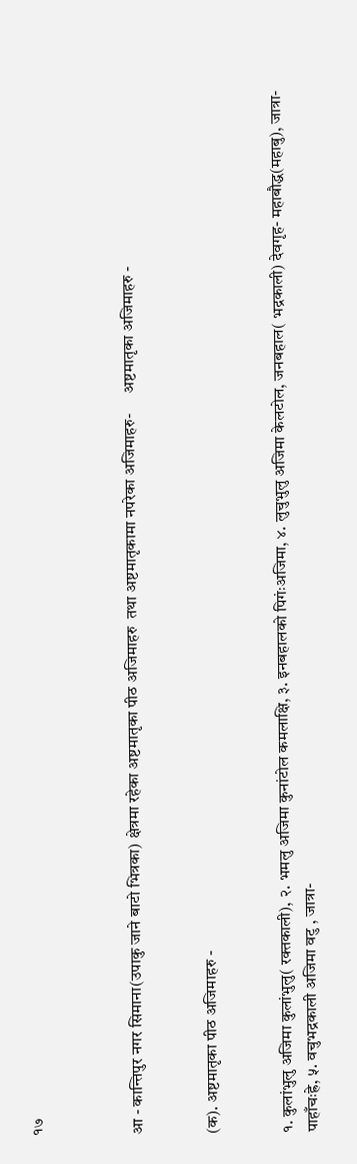१७



आ - कान्तिपुर नगर सिमाना(उपाकु जाने बाटो भित्रका) क्षेत्रमा रहेका अष्टमातृका पीठ अजिमाहरु  तथा अष्टमातृकामा नपरेका अजिमाहरु-      अष्टमातृका अजिमाहरु -


(क). अष्टमातृका पीठ अजिमाहरु -


१. कुलांभुलु अजिमा कुलांभुलु( रक्तकाली), २. भमलु अजिमा कुनांटोल कमलाक्षि, ३. इनबहालको पिगंःअजिमा, ४. लुचुभुलु अजिमा केलटोल, जनबहाल( भद्रकाली) देवगृह- महाबौद्ध(महाबु), जात्रा- पाहाँचःह्रे, ५. वचुभद्रकाली अजिमा वटु , जात्रा-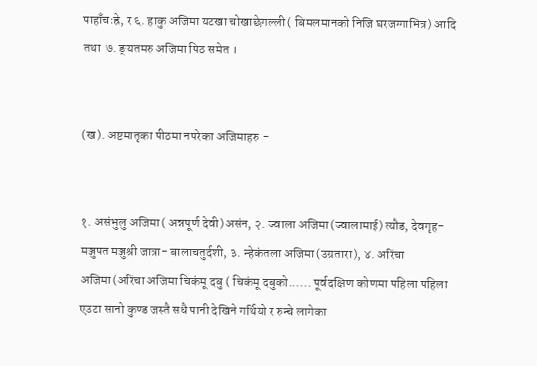पाहाँचःह्रे, र ६. हाकु अजिमा यटखा चोखाछेगल्ली ( बिमलमानको निजि घरजग्गाभित्र) आदि  तथा  ७. ङ्यतमरु अजिमा पिठ समेत ।


(ख). अष्टमातृका पीठमा नपरेका अजिमाहरु -


१. असंभुलु अजिमा( अन्नपूर्ण देवी)असंन, २. ज्वाला अजिमा(ज्वालामाई) त्यौड, देवगृह- मञ्जुपत मञ्जुश्री जात्रा- बालाचतुर्दशी, ३. न्हेकंतला अजिमा(उग्रतारा), ४. अरिंचा अजिमा(अरिंचा अजिमा चिकंमू दबु ( चिकंमू दबुको...... पूर्वदक्षिण कोणमा पहिला पहिला एउटा सानो कुण्ड जस्तै सधै पानी देखिने गर्थियो र रुन्चे लागेका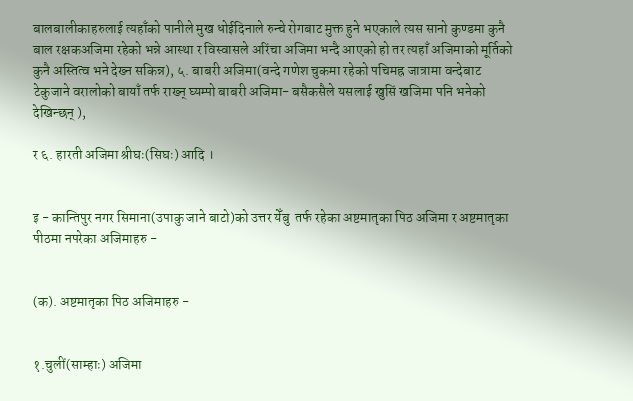बालबालीकाहरुलाई त्यहाँको पानीले मुख धोईदिनाले रुन्चे रोगबाट मुक्त हुने भएकाले त्यस सानो कुण्डमा कुनै बाल रक्षकअजिमा रहेको भन्ने आस्था र विस्वासले अरिंचा अजिमा भन्दै आएको हो तर त्यहाँ अजिमाको मूर्तिको कुनै अस्तित्व भने देख्न सकिन्न), ५. बाबरी अजिमा(वन्दे गणेश चुकमा रहेको पचिमह्र जात्रामा वन्देबाट टेकुजाने वरालोको बायाँ तर्फ राख्न् घ्यम्पो बाबरी अजिमा- बसैकसैले यसलाई खुसिं खजिमा पनि भनेको देखिन्छन् ),

र ६. हारती अजिमा श्रीघः(सिघः) आदि ।


इ - कान्तिपुर नगर सिमाना(उपाकु जाने बाटो)को उत्तर येँबु  तर्फ रहेका अष्टमातृका पिठ अजिमा र अष्टमातृका पीठमा नपरेका अजिमाहरु -


(क). अष्टमातृका पिठ अजिमाहरु -


१.चुलीं(साम्हाः) अजिमा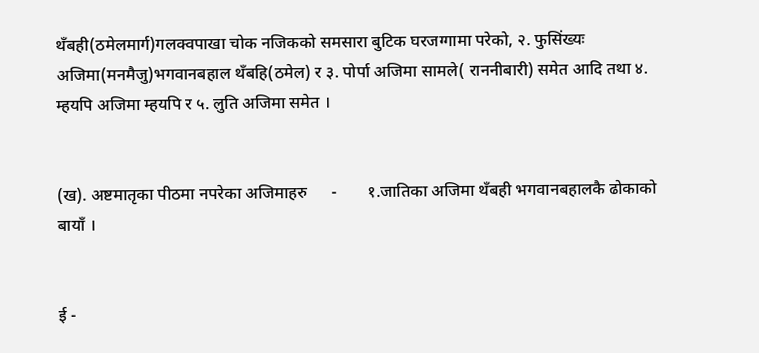थँबही(ठमेलमार्ग)गलक्वपाखा चोक नजिकको समसारा बुटिक घरजग्गामा परेको, २. फुसिंख्यः अजिमा(मनमैजु)भगवानबहाल थँबहि(ठमेल) र ३. पोर्पा अजिमा सामले( राननीबारी) समेत आदि तथा ४. म्हयपि अजिमा म्हयपि र ५. लुति अजिमा समेत ।


(ख). अष्टमातृका पीठमा नपरेका अजिमाहरु      -       १.जातिका अजिमा थँबही भगवानबहालकै ढोकाको बायाँ ।


ई -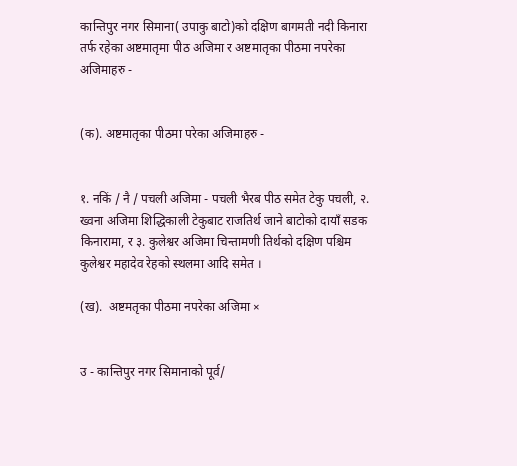कान्तिपुर नगर सिमाना( उपाकु बाटो)को दक्षिण बागमती नदी किनारा तर्फ रहेका अष्टमातृमा पीठ अजिमा र अष्टमातृका पीठमा नपरेका अजिमाहरु -


(क). अष्टमातृका पीठमा परेका अजिमाहरु -


१. नकिं / नै / पचली अजिमा - पचली भैरब पीठ समेत टेकु पचली, २. ख्वना अजिमा शिद्धिकाली टेकुबाट राजतिर्थ जाने बाटोको दायाँ सडक किनारामा, र ३. कुलेश्वर अजिमा चिन्तामणी तिर्थको दक्षिण पश्चिम कुलेश्वर महादेव रेहको स्थलमा आदि समेत ।

(ख).  अष्टमतृका पीठमा नपरेका अजिमा ×


उ - कान्तिपुर नगर सिमानाको पूर्व/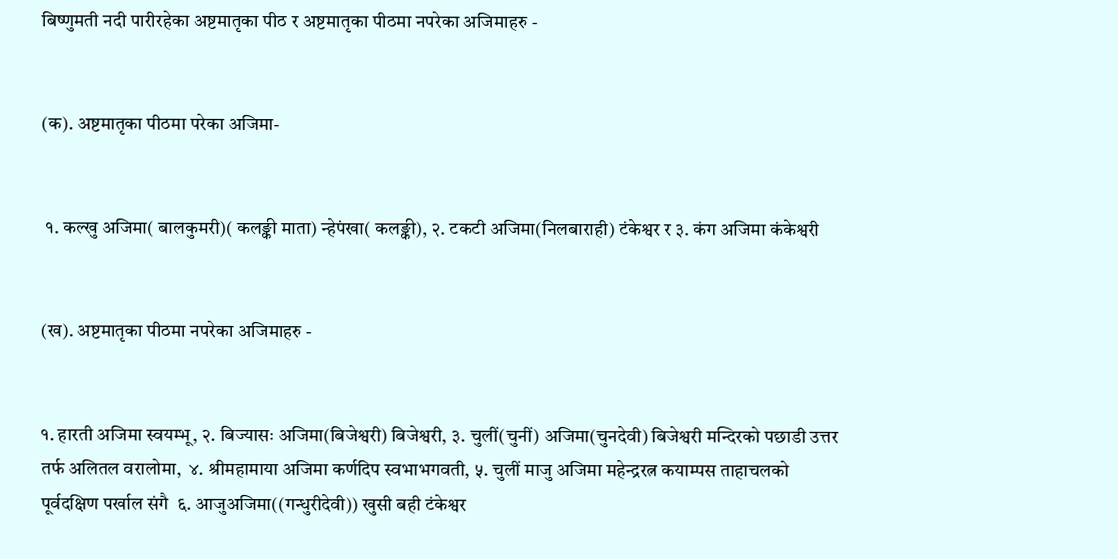बिष्णुमती नदी पारीरहेका अष्टमातृका पीठ र अष्टमातृका पीठमा नपरेका अजिमाहरु -


(क). अष्टमातृका पीठमा परेका अजिमा-


 १. कल्खु अजिमा( बालकुमरी)( कलङ्की माता) न्हेपंखा( कलङ्की), २. टकटी अजिमा(निलबाराही) टंकेश्वर र ३. कंग अजिमा कंकेश्वरी


(ख). अष्टमातृका पीठमा नपरेका अजिमाहरु -


१. हारती अजिमा स्वयम्भू, २. बिज्यासः अजिमा(बिजेश्वरी) बिजेश्वरी, ३. चुलीं(चुनीं) अजिमा(चुनदेवी) बिजेश्वरी मन्दिरको पछाडी उत्तर तर्फ अलितल वरालोमा,  ४. श्रीमहामाया अजिमा कर्णदिप स्वभाभगवती, ५. चुलीं माजु अजिमा महेन्द्ररत्न कयाम्पस ताहाचलको पूर्वदक्षिण पर्खाल संगै  ६. आजुअजिमा((गन्धुरीदेवी)) खुसी बही टंकेश्वर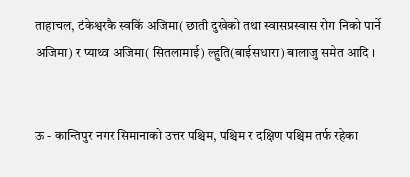ताहाचल, टंकेश्वरकै स्वकिं अजिमा( छाती दुखेको तथा स्वासप्रस्वास रोग निको पार्ने अजिमा) र प्याथ्व अजिमा( सितलामाई) ल्हुति(बाईसधारा) बालाजु समेत आदि ।


ऊ - कान्तिपुर नगर सिमानाको उत्तर पश्चिम, पश्चिम र दक्षिण पश्चिम तर्फ रहेका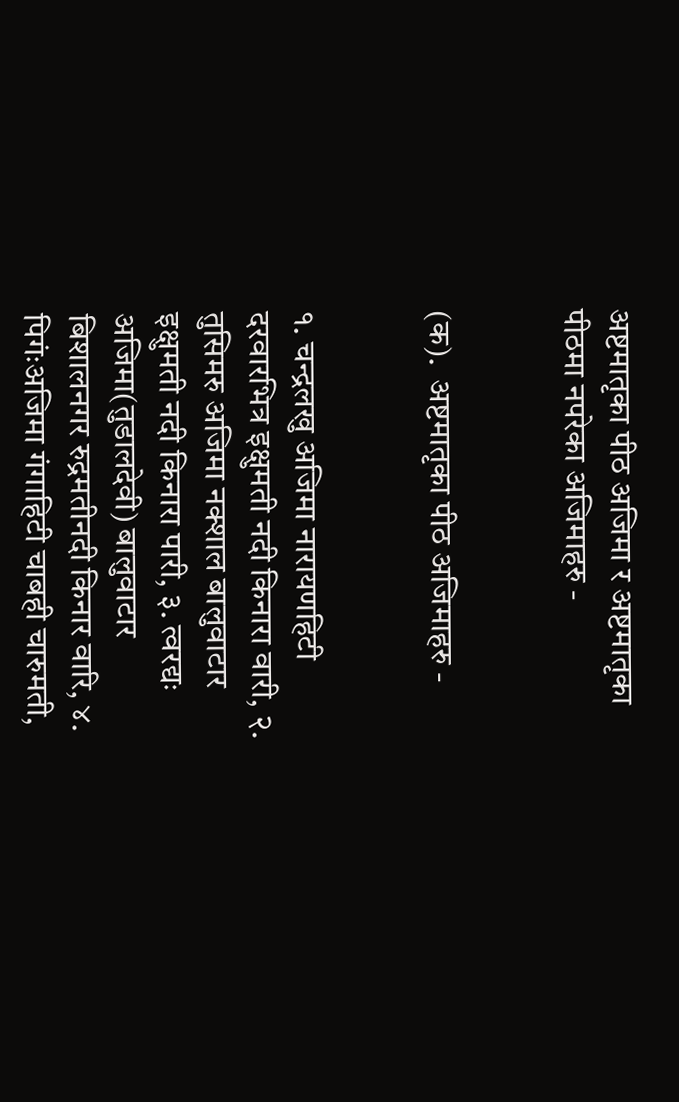अष्टमातृका पीठ अजिमा र अष्टमातृका पीठमा नपरेका अजिमाहरु -


(क).  अष्टमातृका पीठ अजिमाहरु -


१. चन्द्रलखु अजिमा नारायणहिटी दरवारभित्र इक्षुमती नदी किनारा वारी, २. तुसिमरु अजिमा नक्शाल बालुवाटार इक्षुमती नदी किनारा पारी, ३. त्वरद्यः अजिमा(तुडालदेवी) बालुवाटार बिशालनगर रुद्रमतीनदी किनार वारि, ४. पिगंःअजिमा गंगाहिटी चाबही चारुमती,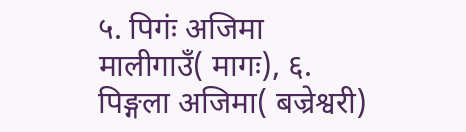५. पिगंः अजिमा मालीगाउँ( मागः), ६. पिङ्गला अजिमा( बज्रेश्वरी)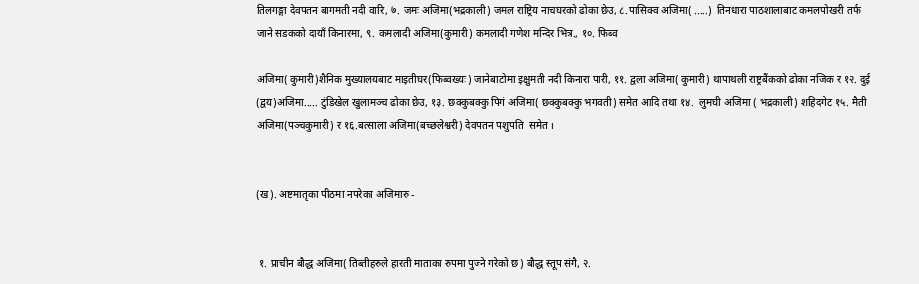तिलगङ्गा देवपतन बागमती नदी वारि, ७. जमः अजिमा(भद्रकाली) जमल राष्ट्रिय नाचघरको ढोका छेउ, ८.पासिक्व अजिमा( .....)  तिनधारा पाठशालाबाट कमलपोखरी तर्फ जाने सडकको दायाँ किनारमा, ९. कमलादी अजिमा(कुमारी) कमलादी गणेश मन्दिर भित्र., १०. फिब्व

अजिमा( कुमारी)शैनिक मुख्यालयबाट माइतीघर(फिब्वख्यः) जानेबाटोमा इक्षुमती नदी किनारा पारी, ११. द्वला अजिमा( कुमारी) थापाथली राष्ट्रबैंकको ढोका नजिक र १२. दुई (द्वय)अजिमा..... टुंडिखेल खुलामञ्च ढोका छेउ, १३. छक्कुबक्कु पिगं अजिमा( छक्कुबक्कु भगवती) समेत आदि तथा १४.  लुमघी अजिमा ( भद्रकाली) शहिदगेट १५. मैती अजिमा(पञ्चकुमारी) र १६.बत्साला अजिमा(बच्छलेश्वरी) देवपतन पशुपति  समेत ।


(ख). अष्टमातृका पीठमा नपरेका अजिमारु -


 १. प्राचीन बौद्ध अजिमा( तिब्तीहरुले हारती माताका रुपमा पुज्ने गरेको छ) बौद्ध स्तूप संगै, २.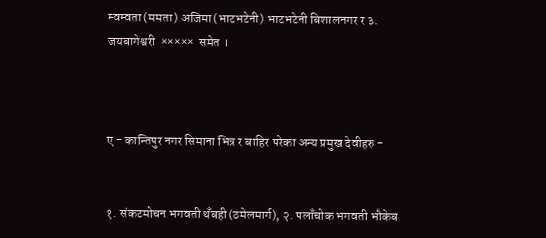म्वम्वता(ममता) अजिमा(भाटभटेनी) भाटभटेनी बिशालनगर र ३. जयबागेश्वरी  ×××××  समेत ।



ए - कान्तिपुर नगर सिमाना भित्र र बाहिर परेका अन्य प्रमुख देवीहरु -


१. संकटमोचन भगवती थँबही(ठमेलमार्ग), २. पलाँचोक भगवती भौकेब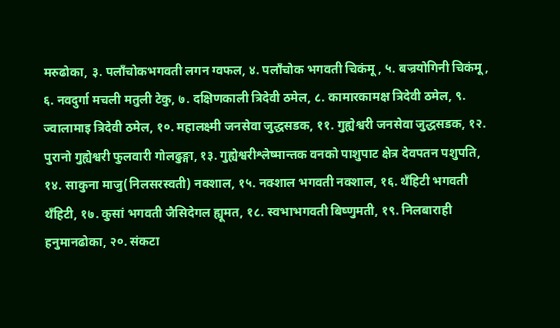मरुढोका, ३. पलाँचोकभगवती लगन ग्वफल, ४. पलाँचोक भगवती चिकंमू, ५. बज्रयोगिनी चिकंमू, ६. नवदुर्गा मचली मतुली टेकु, ७. दक्षिणकाली त्रिदेवी ठमेल, ८. कामारकामक्ष त्रिदेवी ठमेल, ९. ज्वालामाइ त्रिदेवी ठमेल, १०. महालक्ष्मी जनसेवा जुद्धसडक, ११. गुह्येश्वरी जनसेवा जुद्धसडक, १२. पुरानो गुह्येश्वरी फुलवारी गोलढुङ्गा, १३. गुह्येश्वरीश्लेष्मान्तक वनको पाशुपाट क्षेत्र देवपतन पशुपति, १४. साकुना माजु(निलसरस्वती) नक्शाल, १५. नक्शाल भगवती नक्शाल, १६. थँहिटी भगवती थँहिटी, १७. कुसां भगवती जैसिदेगल ह्यूमत, १८. स्वभाभगवती बिष्णुमती, १९. निलबाराही हनुमानढोका, २०. संकटा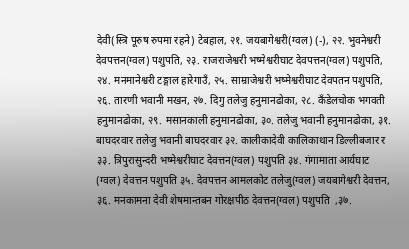देवी(स्त्रि पूरुष रुपमा रहने) टेबहाल, २१. जयबागेश्वरी(ग्वल) (-), २२. भुवनेश्वरी देवपत्तन(ग्वल) पशुपति, २३. राजराजेश्वरी भष्मेश्वरीघाट देवपत्तन(ग्वल) पशुपति, २४. मनमानेश्वरी टङ्गाल हारेगाउँ, २५. साम्राजेश्वरी भष्मेश्वरीघाट देवपतन पशुपति, २६. तारणी भवानी मखन, २७. दिगु तलेजु हनुमानढोका, २८. कँडेलचोक भगवती हनुमानढोका, २९. मसानकाली हनुमानढोका, ३०. तलेजु भवानी हनुमानढोका, ३१. बाघदरवार तलेजु भवानी बाघदरवार ३२. कालीकादेवी कालिकाथान डिल्लीबजार र ३३. त्रिपुरासुन्दरी भष्मेश्वरीघाट देवत्तन(ग्वल) पशुपति ३४. गंगामाता आर्यघाट (ग्वल) देवत्तन पशुपति ३५. देवपत्तन आमलकोट तलेजु(ग्वल) जयबागेश्वरी देवत्तन, ३६. मनकामना देवी शेषमान्तबन गोरक्षपीठ देवत्तन(ग्वल) पशुपति  ,३७.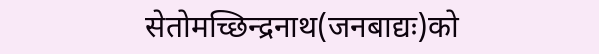सेतोमच्छिन्द्रनाथ(जनबाद्यः)को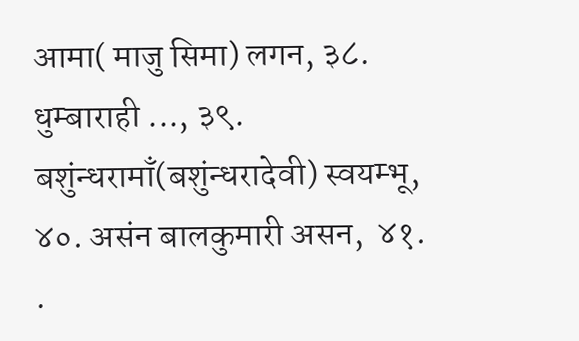आमा( माजु सिमा) लगन, ३८. धुम्बाराही ..., ३९. बशुंन्धरामाँ(बशुंन्धरादेवी) स्वयम्भू, ४०. असंन बालकुमारी असन,  ४१. .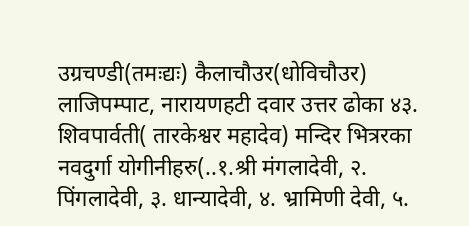उग्रचण्डी(तमःद्यः) कैलाचौउर(धोविचौउर) लाजिपम्पाट, नारायणहटी दवार उत्तर ढोका ४३. शिवपार्वती( तारकेश्वर महादेव) मन्दिर भित्ररका नवदुर्गा योगीनीहरु(..१.श्री मंगलादेवी, २. पिंगलादेवी, ३. धान्यादेवी, ४. भ्रामिणी देवी, ५.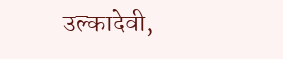उल्कादेवी,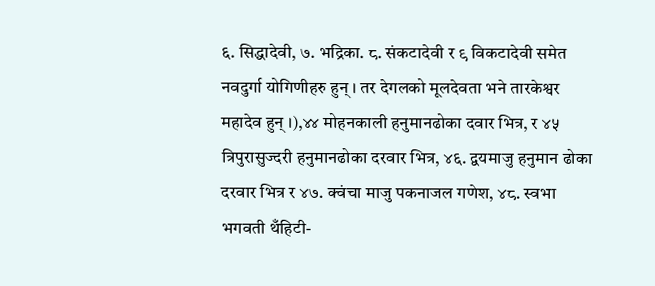६. सिद्धादेवी, ७. भद्रिका. ८. संकटादेवी र ९ विकटादेवी समेत नवदुर्गा योगिणीहरु हुन् । तर देगलको मूलदेवता भने तारकेश्वर महादेव हुन् ।),४४ मोहनकाली हनुमानढोका दवार भित्र, र ४५ त्रिपुरासुज्दरी हनुमानढोका दरवार भित्र, ४६. द्वयमाजु हनुमान ढोका दरवार भित्र र ४७. क्वंचा माजु पकनाजल गणेश, ४८. स्वभा भगवती थँहिटी-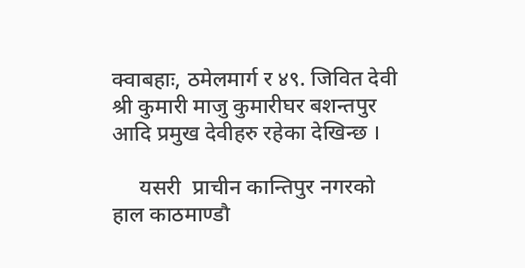क्वाबहाः, ठमेलमार्ग र ४९. जिवित देवी श्री कुमारी माजु कुमारीघर बशन्तपुर आदि प्रमुख देवीहरु रहेका देखिन्छ ।

     यसरी  प्राचीन कान्तिपुर नगरको हाल काठमाण्डौ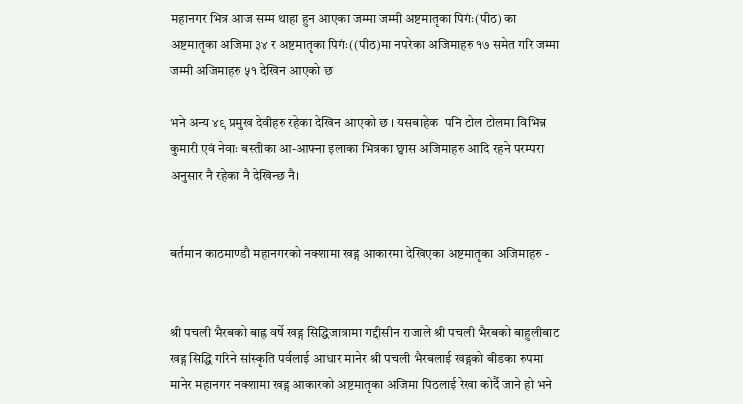महानगर भित्र आज सम्म थाहा हुन आएका जम्मा जम्मी अष्टमातृका पिगंः(पीठ) का अष्टमातृका अजिमा ३४ र अष्टमातृका पिगंः((पीठ)मा नपरेका अजिमाहरु १७ समेत गरि जम्मा जम्मी अजिमाहरु ५१ देखिन आएको छ

भने अन्य ४९ प्रमुख देवीहरु रहेका देखिन आएको छ । यसबाहेक  पनि टोल टोलमा विभिन्न कुमारी एवं नेवाः बस्तीका आ-आफ्ना इलाका भित्रका छ्वास अजिमाहरु आदि रहने परम्परा अनुसार नै रहेका नै देखिन्छ नै।


बर्तमान काठमाण्डौ महानगरको नक्शामा खड्ग आकारमा देखिएका अष्टमातृका अजिमाहरु -


श्री पचली भैरबको बाह्र वर्षे खड्ग सिद्धिजात्रामा गद्दीसीन राजाले श्री पचली भैरबको बाहुलीबाट खड्ग सिद्धि गरिने सांस्कृति पर्वलाई आधार मानेर श्री पचली भैरबलाई खड्गको बीडका रुपमा मानेर महानगर नक्शामा खड्ग आकारको अष्टमातृका अजिमा पिठलाई रेखा कोर्दै जाने हो भने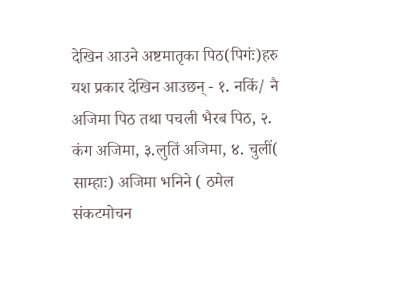देखिन आउने अष्टमातृका पिठ(पिगंः)हरु यश प्रकार देखिन आउछन् - १. नकिं/ नै अजिमा पिठ तथा पचली भैरब पिठ, २. कंग अजिमा, ३.लुतिं अजिमा, ४. चुलीं( साम्हाः) अजिमा भनिने ( ठमेल संकटमोचन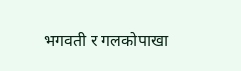भगवती र गलकोपाखा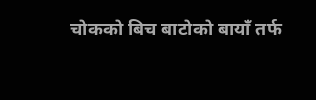चोकको बिच बाटोको बायाँ तर्फ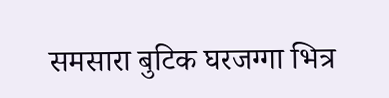समसारा बुटिक घरजग्गा भित्र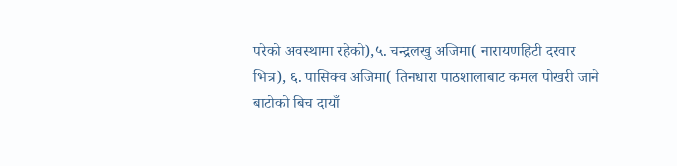परेको अवस्थामा रहेको),५. चन्द्रलखु अजिमा( नारायणहिटी दरवार भित्र), ६. पासिक्व अजिमा( तिनधारा पाठशालाबाट कमल पोखरी जाने बाटोको बिच दायाँ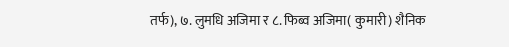तर्फ), ७. लुमधि अजिमा र ८. फिब्व अजिमा( कुमारी) शैनिक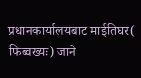प्रधानकार्यालयबाट माईतिघर( फिब्वख्यः) जाने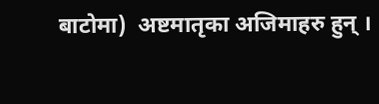बाटोमा)  अष्टमातृका अजिमाहरु हुन् ।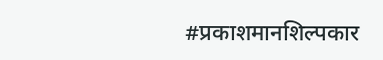#प्रकाशमानशिल्पकार